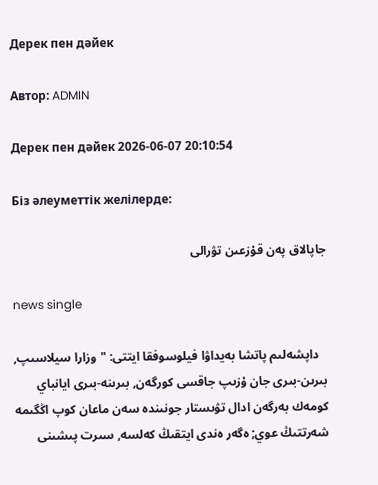Дерек пен дәйек

Автор: ADMIN

Дерек пен дәйек 2026-06-07 20:10:54

Біз әлеуметтік желілерде:

جاپالاق پەن قۇزعىن تۋرالى

news single

   داپشەلىم پاتشا بەيداۋا فيلوسوفقا ايتتى: "وزارا سيلاسىپ, بىرىن-بىرى جان ۇزىپ جاقسى كورگەن, بىرىنە-بىرى ايانباي كومەك بەرگەن ادال تۋىستار جونىندە سەن ماعان كوپ اڭگىمە شەرتتىڭ عوي; ەگەر ەندى ايتقىڭ كەلسە, سىرت پىشىنى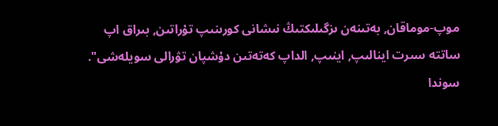موپ-موماقان, بەتىنەن ىزگىلىكتىڭ نىشانى كورىنىپ تۇراتىن, بىراق اپ ساتتە سىرت اينالىپ, اينىپ, الداپ كەتەتىن دۇشپان تۋرالى سويلەشى". سوندا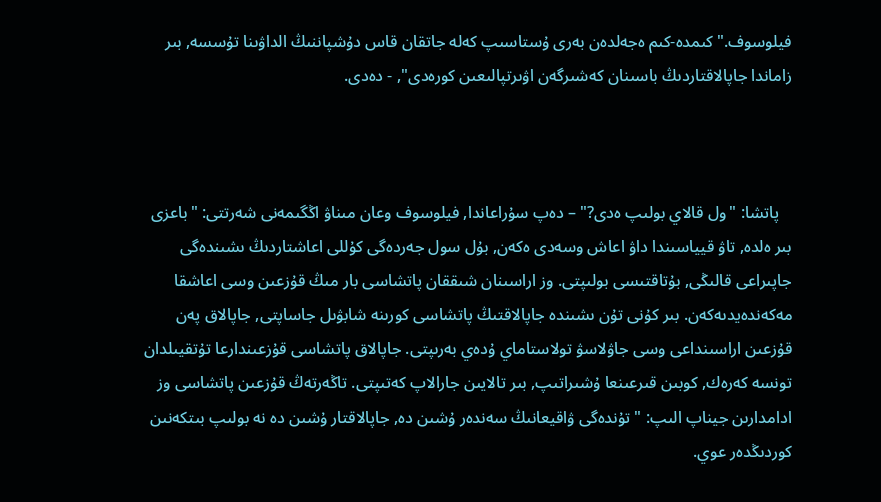فيلوسوف."كىمدە-كىم ەجەلدەن بەرى ۇستاسىپ كەلە جاتقان قاس دۇشپاننىڭ الداۋىنا تۇسسە, بىر زاماندا جاپالاقتاردىڭ باسىنان كەشىرگەن اۋىرتپالىعىن كورەدى", - دەدى.



   پاتشا: "ول قالاي بولىپ ەدى?" – دەپ سۇراعاندا, فيلوسوف وعان مىناۋ اڭگىمەنى شەرتتى: "باعزى بىر ەلدە, تاۋ قيياسىندا داۋ اعاش وسەدى ەكەن, بۇل سول جەردەگى كۇللى اعاشتاردىڭ ىشىندەگى جاپىراعى قالىڭى, بۇتاقتىسى بولىپتى. وز اراسىنان شىققان پاتشاسى بار مىڭ قۇزعىن وسى اعاشقا مەكەندەيدىەكەن. بىر كۇنى تۇن ىشىندە جاپالاقتىڭ پاتشاسى كورىنە شابۋىل جاساپتى, جاپالاق پەن قۇزعىن اراسىنداعى وسى جاۋلاسۋ تولاستاماي ۇدەي بەرىپتى. جاپالاق پاتشاسى قۇزعىندارعا تۇتقيىلدان تونسە كەرەك, كوبىن قىرعىنعا ۇشىراتىپ, بىر تالايىن جارالاپ كەتىپتى. تاڭەرتەڭ قۇزعىن پاتشاسى وز ادامدارىن جيناپ الىپ: "تۇندەگى ۋاقيعانىڭ سەندەر ۇشىن دە, جاپالاقتار ۇشىن دە نە بولىپ بىتكەنىن كوردىڭدەر عوي.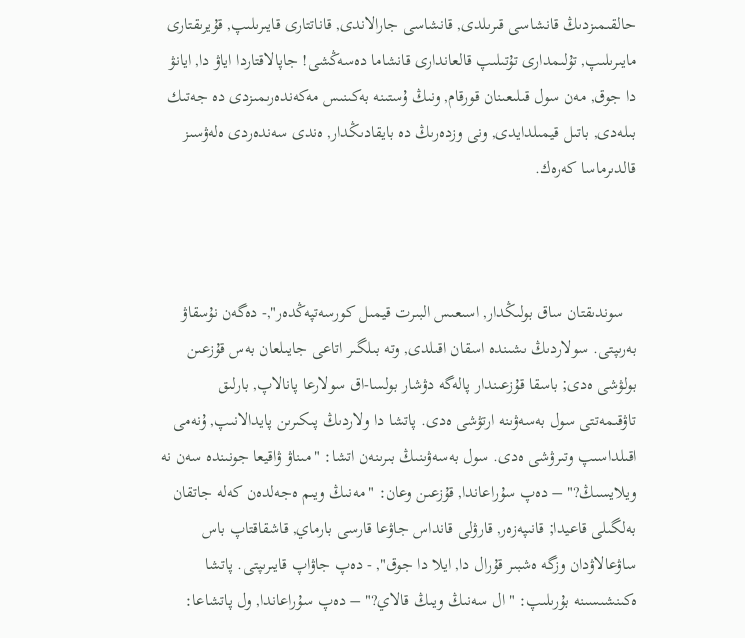حالقىمىزدىڭ قانشاسى قىرىلدى, قانشاسى جارالاندى, قاناتتارى قايىرىلىپ, قۇيرىقتارى مايىرىلىپ, تۇلىمدارى تۇتىلىپ قالعاندارى قانشاما دەسەڭشى! جاپالاقتاردا اياۋ دا, ايانۋ دا جوق, مەن سول قىلىعىنان قورقام, ونىڭ ۇستىنە بەكىنىس مەكەندەرىمىزدى دە جەتىك بىلەدى, باتىل قيمىلدايدى, ونى وزدەرىڭ دە بايقادىڭدار, ەندى سەندەردى ەلەۋسىز قالدىرماسا كەرەك.



   سوندىقتان ساق بولىڭدار, اسىعىس البىرت قيمىل كورسەتپەڭدەر",- دەگەن نۇسقاۋ بەرىپتى. سولاردىڭ ىشىندە اسقان اقىلدى, وتە بىلگىر اتاعى جايىلعان بەس قۇزعىن بولۋشى ەدى; باسقا قۇزعىندار پالەگە دۋشار بولسا-اق سولارعا پانالاپ, بارلىق تاۋقىمەتتى سول بەسەۋىنە ارتۋشى ەدى. پاتشا دا ولاردىڭ پىكىرىن پايدالانىپ, ۇنەمى اقىلداسىپ وتىرۋشى ەدى. سول بەسەۋىنىڭ بىرىنەن اتشا: "مىناۋ ۋاقيعا جونىندە سەن نە ويلايسىڭ?" – دەپ سۇراعاندا, قۇزعىن وعان: "مەنىڭ ويىم ەجەلدەن كەلە جاتقان بەلگىلى قاعيدا; قانىپەزەر, قارۋلى قانداس جاۋعا قارسى بارماي, قاشقاقتاپ باس ساۋعالاۋدان وزگە ەشبىر قۇرال دا, ايلا دا جوق", - دەپ جاۋاپ قايىرىپتى. پاتشا ەكىنشىسىنە بۇرىلىپ: "ال سەنىڭ ويىڭ قالاي?" – دەپ سۇراعاندا, ول پاتشاعا: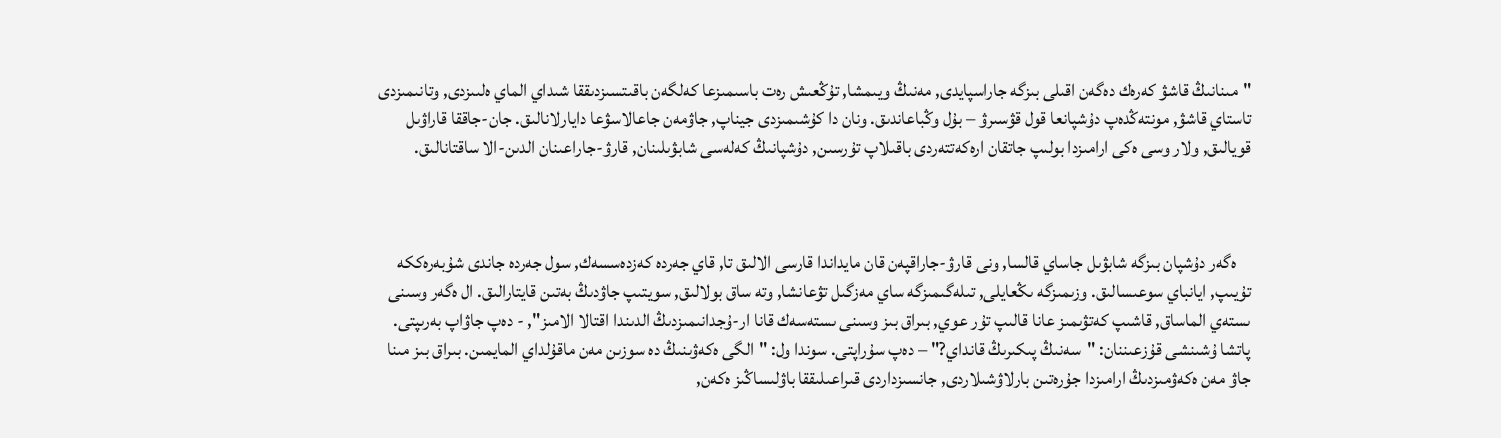"مىنانىڭ قاشۋ كەرەك دەگەن اقىلى بىزگە جاراسپايدى, مەنىڭ ويىمشا, تۇڭعىش رەت باسىمىزعا كەلگەن باقىتسىزدىققا شىداي الماي ەلىىزدى, وتانىمىزدى تاستاي قاشۋ, مونتەڭدەپ دۇشپانعا قول قۋسىرۋ – بۇل وڭباعاندىق. ونان دا كۇشىمىزدى جيناپ, جاۋمەن جاعالاسۋعا دايارلانالىق. جان-جاققا قاراۋىل قويالىق, ولار وسى ەكى ارامىزدا بولىپ جاتقان ارەكەتتەردى باقىلاپ تۇرسىن, دۇشپانىڭ كەلەسى شابۋىلىنان, قارۋ-جاراعىنان الدىن-الا ساقتانالىق.



    ەگەر دۇشپان بىزگە شابۋىل جاساي قالسا, ونى قارۋ-جاراقپەن قان مايداندا قارسى الالىق تا, قاي جەردە كەزدەسسەك, سول جەردە جاندى شۇبەرەككە تۇيىپ, ايانباي سوعىسالىق. وزىمىزگە ىڭعايلى, تىلەگىمىزگە ساي مەزگىل تۋعانشا, وتە ساق بولالىق, سويتىپ جاۋدىڭ بەتىن قايتارالىق. ال ەگەر وسىنى ىستەي الماساق, قاشىپ كەتۋىمىز عانا قالىپ تۇر عوي, بىراق بىز وسىنى ىستەسەك قانا ار-ۇجدانىمىزدىڭ الدىندا اقتالا الامىز", - دەپ جاۋاپ بەرىپتى. پاتشا ۇشىنشى قۇزعىننان: "سەنىڭ پىكىرىڭ قانداي?" – دەپ سۇراپتى. سوندا ول: "الگى ەكەۋىنىڭ دە سوزىن مەن ماقۇلداي المايمىن. بىراق بىز مىنا جاۋ مەن ەكەۋمىزدىڭ ارامىزدا جۇرەتىن بارلاۋشىلاردى, جانسىزداردى قىراعىلىققا باۋلىساڭىز ەكەن,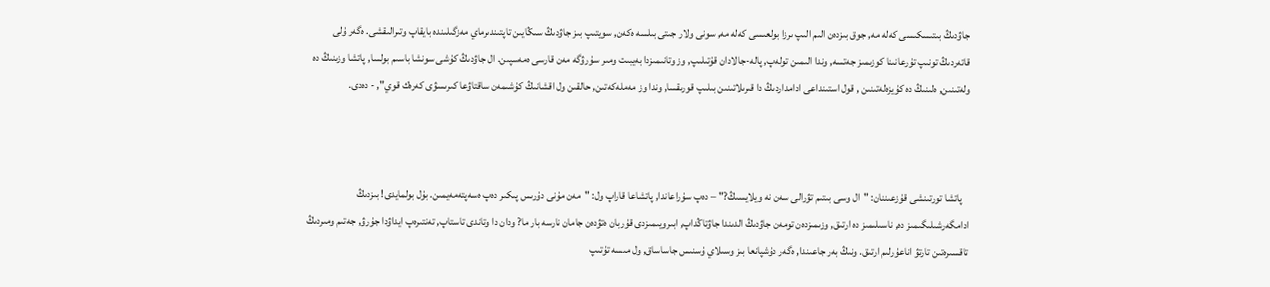جاۋدىڭ بىتىسكىسى كەلە مە, جوق بىزدەن الىم الىپ ىرزا بولعىسى كەلە مە, سونى ولار جىتى بىلسە ەكەن, سويتىپ بىز جاۋدىڭ سىڭايىن تاپتىندىرماي مەزگىلىندە بايقاپ وتىرالىقشى. ەگەر ۇلى قاتەردىڭ تونىپ تۇرعانىنا كوزىمىز جەتسە, وندا الىمىن تولەپ, پالە-جالادان قۇتىلىپ, وز وتانىمىزدا بەيبىت ومىر سۇرۋگە مەن قارسى ەمەسپىن. ال جاۋدىڭ كۇشى سونشا باسىم بولسا, پاتشا وزىنىڭ دە ولەتىنىن, ەلىنىڭ دە كۇيزەلەتىنىن , قول استىنداعى ادامداردىڭ دا قىرىلاتىنىن بىلىپ قورىقسا, وندا وز مەملەكەتىن, حالقىن ول اقشانىڭ كۇشىمەن ساقتاۋعا كىرىسۋى كەرەك قوي", - دەدى.



   پاتشا تورتىنشى قۇزعىننان: "ال وسى بىتىم تۋرالى سەن نە ويلايسىڭ?" – دەپ سۇراعاندا, پاتشاعا قاراپ ول: "مەن مۇنى دۇرىس پىكىر دەپ ەسەپتەمەيمىن. بۇل بولمايدى! بىزدىڭ ادامگەرشىلىگىمىز دە, ناسىلىمىز دە ارتىق, وزىمىزدەن تومەن جاۋدىڭ الدىندا جاۋتاڭداپ, ابىرويىمىزدى قۇربان ەتۋدەن جامان نارسە بار ما? ودان دا وتاندى تاستاپ, تەنتىرەپ ايداۋدا جۇرۋ, جەتىم ومىردىڭ تاقسىرەتىن تارتۋ اناعۇرلىم ارتىق. ونىڭ بەر جاعىندا, ەگەر دۇشپانعا بىز وسىلاي ۇسنىس جاساساق, ول مىسە تۇتىپ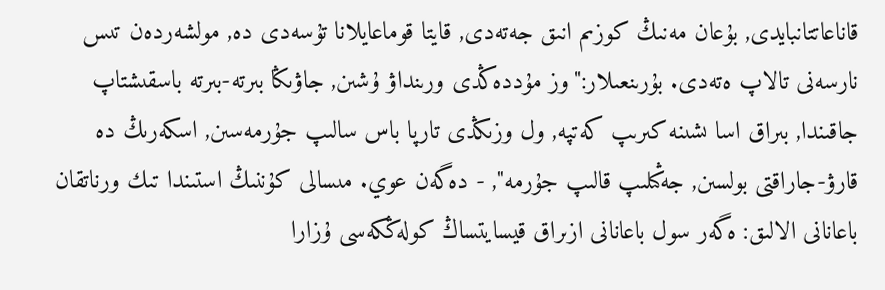قاناعاتتانبايدى, بۇعان مەنىڭ كوزىم انىق جەتەدى, قايتا قوماعايلانا تۇسەدى دە, مولشەردەن تىس نارسەنى تالاپ ەتەدى. بۇرىنعىلار:"وز مۇددەڭدى ورىنداۋ ۇشىن, جاۋىڭا بىرتە-بىرتە باسقىشتاپ جاقىندا, بىراق اسا ىشىنە كىرىپ كەتپە, ول وزىڭدى تارپا باس سالىپ جۇرمەسىن, اسكەرىڭ دە قارۋ-جاراقتى بولسىن, جەڭىلىپ قالىپ جۇرمە", - دەگەن عوي. مىسالى كۇننىڭ استىندا تىك ورناتقان باعانانى الالىق: ەگەر سول باعانانى ازىراق قيسايتساڭ كولەڭكەسى ۇزارا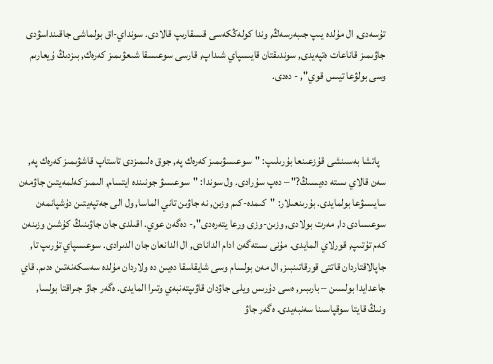تۇسەدى, ال مۇلدە يىپ جىبەرسەڭ, وندا كولەڭكەسى قىسقارىپ قالادى. سونداي-اق بولماشى جاقىنداسۋدى جاۋىمىز قاناعات ەتپەيدى, سوندىقتان قايىسپاي شىداپ, قارسى سوعىسقا شىعۋىمىز كەرەك, بىزدىڭ ۇيعارىم وسى بولۋعا تيىس قوي", - دەدى.



   پاتشا بەسىنشى قۇزعىنعا بۇرىلىپ: "سوعىسۋىمىز كەرەك پە, جوق ەلىمىزدى تاستاپ قاشۋىمىز كەرەك پە, سەن قالاي ىستە دەيسىڭ?" – دەپ سۇرادى. ول سوندا: "سوعىسۋ جونىندە ايتسام, الىمىز كەلمەيتىن جاۋمەن سايىسۋعا بولمايدى. بۇرىنعىلار: "كىمدە-كىم وزىن, نە جاۋىن تاني الماسا, ول الى جەتپەيتىن دۇشپانمەن سوعىسادى دا, مەرت بولادى, وزىن-وزى ورعا يتەرەدى",- دەگەن عوي. اقىلدى جان جاۋىنىڭ كۇشىن وزىنەن كەم تۇتىپ, قورلاي المايدى. مۇنى ىستەگەن ادام الدانادى, ال الدانعان جان الدىرادى. سوعىسپاي تۇرىپ تا, جاپالاقتاردان قاتتى قورقاتىنبىز, ال مەن بولسام وسى شايقاسقا دەيىن دە ولاردان مۇلدە سەسكەنەتىن ەدىم. قاي جاعدايدا بولسىن – بارىبىر, ەسى دۇرىس ويلى جاۋدان قاۋىپتەنبەي وتىرا المايدى. ەگەر جاۋ جىراقتا بولسا, ونىڭ قايتا سوقپاسىنا سەنبەيدى. ەگەر جاۋ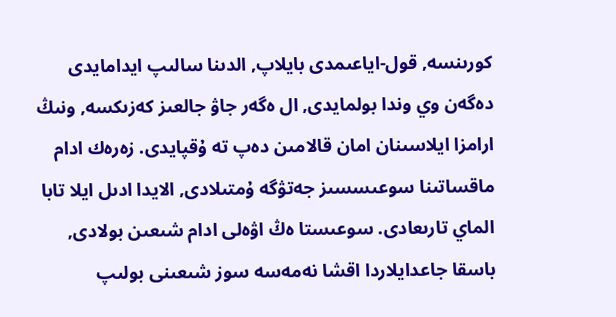كورىنسە, قول-اياعىمدى بايلاپ, الدىنا سالىپ ايدامايدى دەگەن وي وندا بولمايدى, ال ەگەر جاۋ جالعىز كەزىكسە, ونىڭ ارامزا ايلاسىنان امان قالامىن دەپ تە ۇقپايدى. زەرەك ادام ماقساتىنا سوعىسسىز جەتۋگە ۇمتىلادى, الايدا ادىل ايلا تابا الماي تارىعادى. سوعىستا ەڭ اۋەلى ادام شىعىن بولادى, باسقا جاعدايلاردا اقشا نەمەسە سوز شىعىنى بولىپ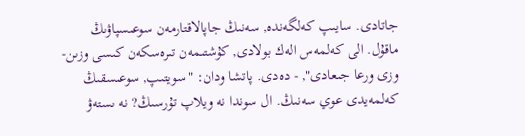جاتادى. سايىپ كەلگەندە, سەنىڭ جاپالاقتارمەن سوعىسپاۋىڭ ماقۇل. الى كەلمەس الەك بولادى, كۇشتىمەن تىرەسكەن كىسى وزىن-وزى ورعا جىعادى", - دەدى. پاتشا ودان: "سويتىپ, سوعىسقىڭ كەلمەيدى عوي سەنىڭ. ال سوندا نە ويلاپ تۇرسىڭ? نە ىستەۋ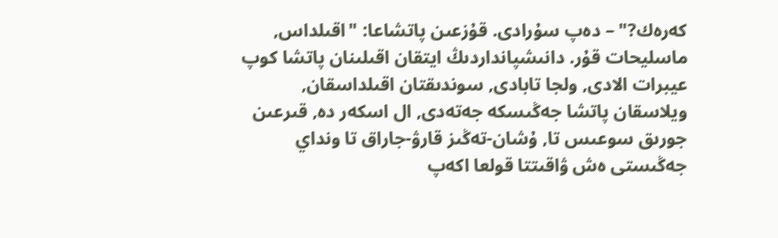كەرەك?" – دەپ سۇرادى. قۇزعىن پاتشاعا: "اقىلداس, ماسليحات قۇر. دانىشپانداردىڭ ايتقان اقىلىنان پاتشا كوپ عيبرات الادى, ولجا تابادى, سوندىقتان اقىلداسقان, ويلاسقان پاتشا جەڭىسكە جەتەدى, ال اسكەر دە, قىرعىن جورىق سوعىس تا, ۇشان-تەڭىز قارۋ-جاراق تا ونداي جەڭىستى ەش ۋاقىتتا قولعا اكەپ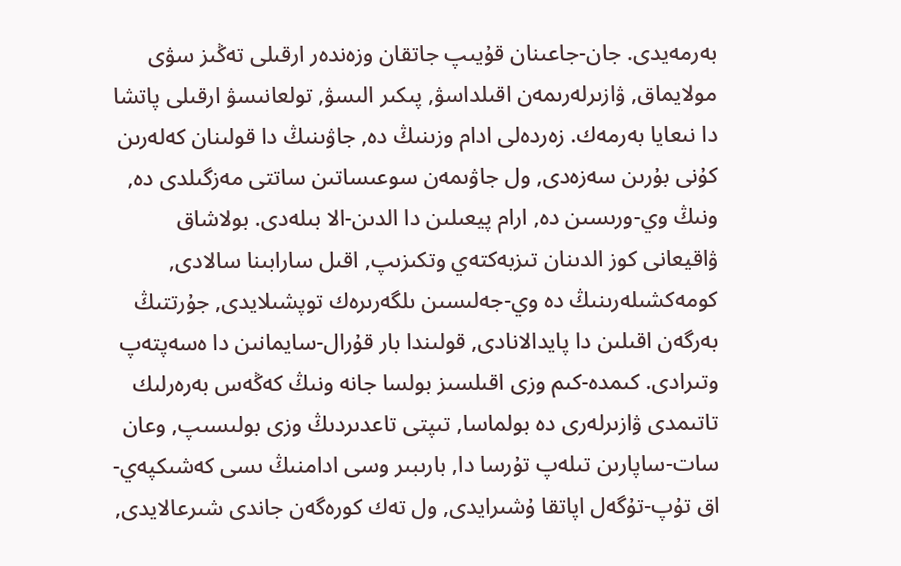بەرمەيدى. جان-جاعىنان قۇيىپ جاتقان وزەندەر ارقىلى تەڭىز سۋى مولايماق, ۋازىرلەرىمەن اقىلداسۋ, پىكىر الىسۋ, تولعانىسۋ ارقىلى پاتشا دا نىعايا بەرمەك. زەردەلى ادام وزىنىڭ دە, جاۋىنىڭ دا قولىنان كەلەرىن كۇنى بۇرىن سەزەدى, ول جاۋىمەن سوعىساتىن ساتتى مەزگىلدى دە, ونىڭ وي-ورىسىن دە, ارام پيعىلىن دا الدىن-الا بىلەدى. بولاشاق ۋاقيعانى كوز الدىنان تىزبەكتەي وتكىزىپ, اقىل سارابىنا سالادى, كومەكشىلەرىنىڭ دە وي-جەلىسىن ىلگەرىرەك توپشىلايدى, جۇرتتىڭ بەرگەن اقىلىن دا پايدالانادى, قولىندا بار قۇرال-سايمانىن دا ەسەپتەپ وتىرادى. كىمدە-كىم وزى اقىلسىز بولسا جانە ونىڭ كەڭەس بەرەرلىك تاتىمدى ۋازىرلەرى دە بولماسا, تىپتى تاعدىردىڭ وزى بولىسىپ, وعان سات-ساپارىن تىلەپ تۇرسا دا, بارىبىر وسى ادامنىڭ ىسى كەشىكپەي-اق تۇپ-تۇگەل اپاتقا ۇشىرايدى, ول تەك كورەگەن جاندى شىرعالايدى,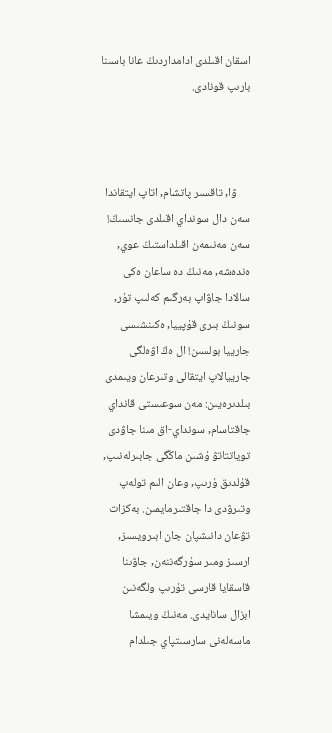اسقان اقىلدى ادامداردىڭ عانا باسىنا بارىپ قونادى.



     ۋا, تاقسىر پاتشام, اتاپ ايتقاندا سەن دال سونداي اقىلدى جانسىڭ! سەن مەنىمەن اقىلداستىڭ عوي, ەندەشە, مەنىڭ دە ساعان ەكى سالادا جاۋاپ بەرگىم كەلىپ تۇر, سونىڭ بىرى قۇپييا, ەكىنشىسى جارييا بولسىن! ال ەڭ اۋەلگى جارييالاپ ايتقالى وتىرعان ويىمدى بىلدىرەيىن: مەن سوعىستى قانداي جاقتاسام, سونداي-اق مىنا جاۋدى توياتتاتۋ ۇشىن ماڭگى جابىرلەنىپ, قۇلدىق ۇرىپ, وعان الىم تولەپ وتىرۋدى دا جاقتىرمايمىن. بەكزات تۋعان دانىشپان جان ابىرويسىز, ارسىز ومىر سۇرگەننەن, جاۋىنا قاسقايا قارسى تۇرىپ ولگەنىن ابزال سانايدى. مەنىڭ ويىمشا ماسەلەنى سارسىتپاي جىلدام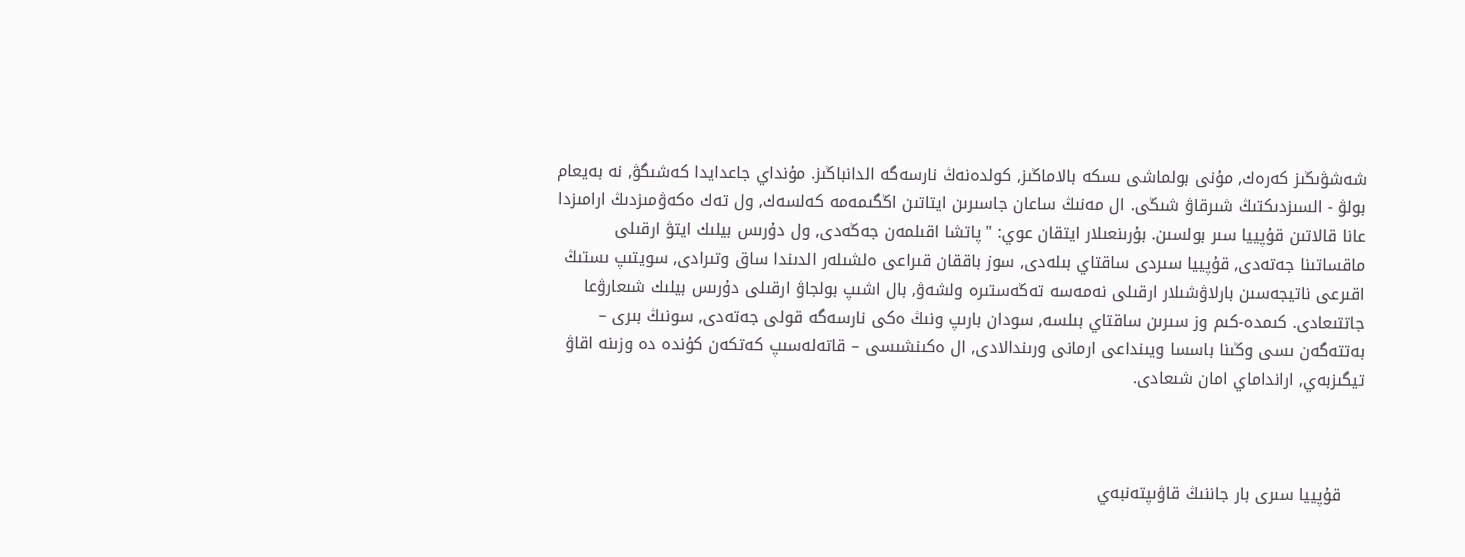شەشۋىڭىز كەرەك, مۇنى بولماشى ىسكە بالاماڭىز, كولدەنەڭ نارسەگە الدانباڭىز. مۇنداي جاعدايدا كەشىگۋ, نە بەيعام بولۋ - السىزدىكتىڭ شىرقاۋ شىڭى. ال مەنىڭ ساعان جاسىرىن ايتاتىن اڭگىمەمە كەلسەك, ول تەك ەكەۋمىزدىڭ ارامىزدا عانا قالاتىن قۇپييا سىر بولسىن. بۇرىنعىلار ايتقان عوي: "پاتشا اقىلمەن جەڭەدى, ول دۇرىس بيلىك ايتۋ ارقىلى ماقساتىنا جەتەدى, قۇپييا سىردى ساقتاي بىلەدى, سوز باققان قىراعى ەلشىلەر الدىندا ساق وتىرادى, سويتىپ ىستىڭ اقىرعى ناتيجەسىن بارلاۋشىلار ارقىلى نەمەسە تەڭەستىرە ولشەۋ, بال اشىپ بولجاۋ ارقىلى دۇرىس بيلىك شىعارۋعا جاتتىعادى. كىمدە-كىم وز سىرىن ساقتاي بىلسە, سودان بارىپ ونىڭ ەكى نارسەگە قولى جەتەدى, سونىڭ بىرى – بەتتەگەن ىسى وڭىنا باسسا ويىنداعى ارمانى ورىندالادى, ال ەكىنشىسى – قاتەلەسىپ كەتكەن كۇندە دە وزىنە اقاۋ تيگىزبەي, ارانداماي امان شىعادى.



    قۇپييا سىرى بار جاننىڭ قاۋىپتەنبەي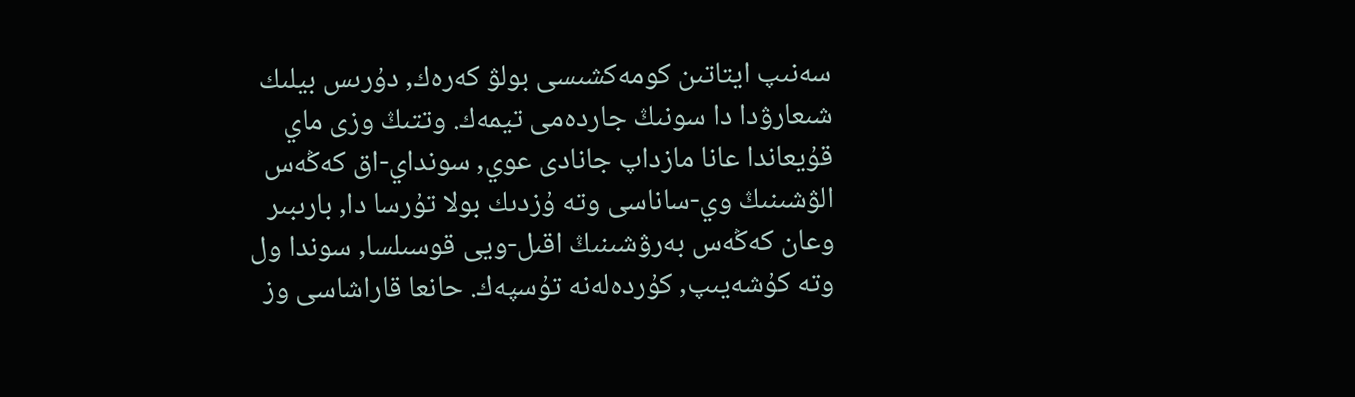سەنىپ ايتاتىن كومەكشىسى بولۋ كەرەك, دۇرىس بيلىك شىعارۋدا دا سونىڭ جاردەمى تيمەك. وتتىڭ وزى ماي قۇيعاندا عانا مازداپ جانادى عوي, سونداي-اق كەڭەس الۋشىنىڭ وي-ساناسى وتە ۇزدىك بولا تۇرسا دا, بارىبىر وعان كەڭەس بەرۋشىنىڭ اقىل-ويى قوسىلسا, سوندا ول وتە كۇشەيىپ, كۇردەلەنە تۇسپەك. حانعا قاراشاسى وز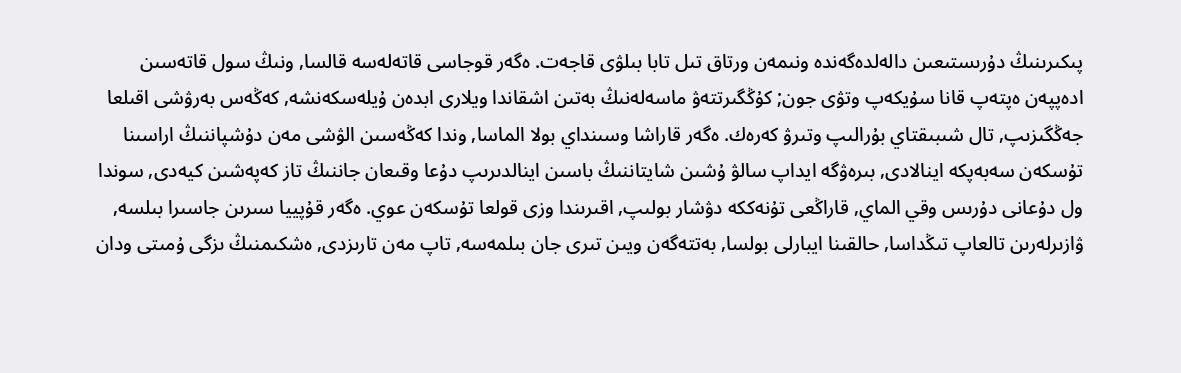پىكىرىنىڭ دۇرىستىعىن دالەلدەگەندە ونىمەن ورتاق تىل تابا بىلۋى قاجەت. ەگەر قوجاسى قاتەلەسە قالسا, ونىڭ سول قاتەسىن ادەپپەن ەپتەپ قانا سۇيكەپ وتۋى جون; كۇڭگىرتتەۋ ماسەلەنىڭ بەتىن اشقاندا ويلارى ابدەن ۇيلەسكەنشە, كەڭەس بەرۋشى اقىلعا جەڭگىزىپ, تال شىبىقتاي بۇرالىپ وتىرۋ كەرەك. ەگەر قاراشا وسىنداي بولا الماسا, وندا كەڭەسىن الۋشى مەن دۇشپاننىڭ اراسىنا تۇسكەن سەبەپكە اينالادى, بىرەۋگە ايداپ سالۋ ۇشىن شايتاننىڭ باسىن اينالدىرىپ دۇعا وقىعان جاننىڭ تاز كەپەشىن كيەدى, سوندا ول دۇعانى دۇرىس وقي الماي, قاراڭعى تۇنەككە دۋشار بولىپ, اقىرىندا وزى قولعا تۇسكەن عوي. ەگەر قۇپييا سىرىن جاسىرا بىلسە, ۋازىرلەرىن تالعاپ تىڭداسا, حالقىنا ايبارلى بولسا, بەتتەگەن ويىن تىرى جان بىلمەسە, تاپ مەن تارىزدى, ەشكىمنىڭ ىزگى ۇمىتى ودان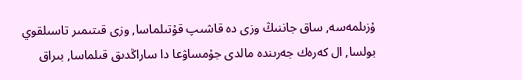ۇزىلمەسە, ساق جاننىڭ وزى دە قاشىپ قۇتىلماسا, وزى قىتىمىر تاسىلقوي بولسا, ال كەرەك جەرىندە مالدى جۇمساۋعا دا ساراڭدىق قىلماسا, بىراق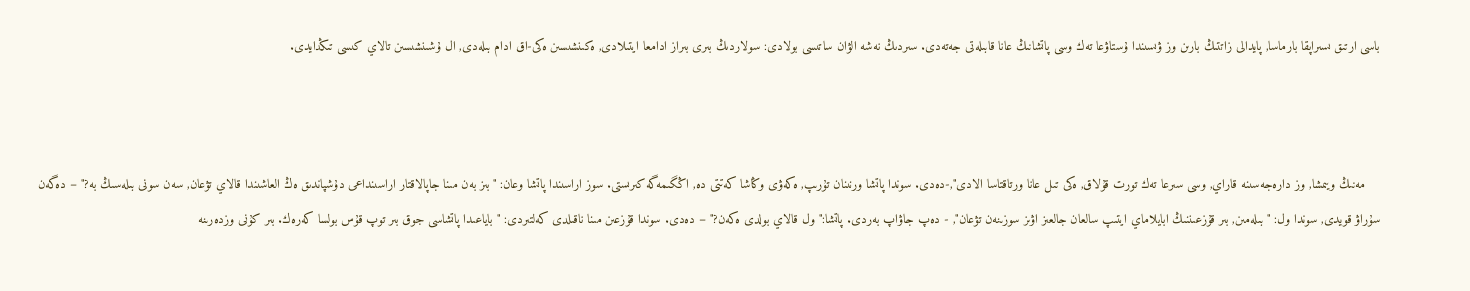باسى ارتىق ىسىراپقا بارماسا, پايدالى زاتتىڭ بارىن وز ۋىسىندا ۇستاۋعا تەك وسى پاتشانىڭ عانا قابىلەتى جەتەدى. سىردىڭ نەشە الۋان ساتىسى بولادى: سولاردىڭ بىرى بىراز ادامعا ايتىلادى, ەكىنشىسىن ەكى-اق ادام بىلەدى, ال ۇشىنشىسىن تالاي كىسى تىڭدايدى.



    مەنىڭ ويىمشا, وز دارەجەسىنە قاراي, وسى سىرعا تەك تورت قۇلاق, ەكى تىل عانا ورتاقتاسا الادى",-دەدى. سوندا پاتشا ورنىنان تۇرىپ, ەكەۋى وڭاشا كەتتى دە, اڭگىمەگە كىرىستى. سوز اراسىندا پاتشا وعان: "بىز بەن مىنا جاپالاقتار اراسىنداعى دۇشپاندىق ەڭ العاشىندا قالاي تۋعان, سەن سونى بىلەسىڭ بە?" – دەگەن سۇراۋ قويدى, سوندا ول: "بىلەمىن, بىر قۇزعىننىڭ ابايلاماي ايتىپ سالعان جالعىز اۋىز سوزىنەن تۋعان", - دەپ جاۋاپ بەردى. پاتشا:"ول قالاي بولدى ەكەن?" – دەدى. سوندا قۇزعىن مىنا ناقىلدى كەلتىردى: "باياعىدا پاتشاسى جوق بىر توپ قۇس بولسا كەرەك. بىر كۇنى وزدەرىنە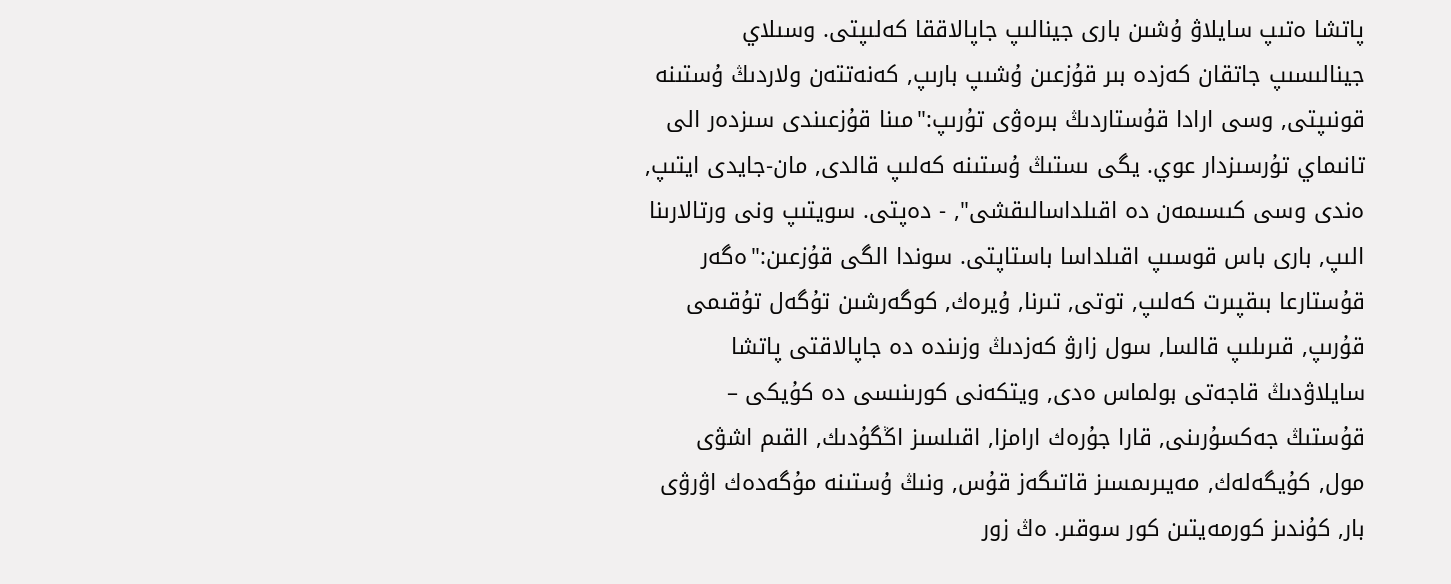پاتشا ەتىپ سايلاۋ ۇشىن بارى جينالىپ جاپالاققا كەلىپتى. وسىلاي جينالىسىپ جاتقان كەزدە بىر قۇزعىن ۇشىپ بارىپ, كەنەتتەن ولاردىڭ ۇستىنە قونىپتى, وسى ارادا قۇستاردىڭ بىرەۋى تۇرىپ:"مىنا قۇزعىندى سىزدەر الى تانىماي تۇرسىزدار عوي. يگى ىستىڭ ۇستىنە كەلىپ قالدى, مان-جايدى ايتىپ, ەندى وسى كىسىمەن دە اقىلداسالىقشى", - دەپتى. سويتىپ ونى ورتالارىنا الىپ, بارى باس قوسىپ اقىلداسا باستاپتى. سوندا الگى قۇزعىن:"ەگەر قۇستارعا بىقپىرت كەلىپ, توتى, تىرنا, ۇيرەك, كوگەرشىن تۇگەل تۇقىمى قۇرىپ, قىرىلىپ قالسا, سول زارۋ كەزدىڭ وزىندە دە جاپالاقتى پاتشا سايلاۋدىڭ قاجەتى بولماس ەدى, ويتكەنى كورىنىسى دە كۇيكى – قۇستىڭ جەكسۇرىنى, قارا جۇرەك ارامزا, اقىلسىز اڭگۇدىك, القىم اشۋى مول, كۇيگەلەك, مەيىرىمسىز قاتىگەز قۇس, ونىڭ ۇستىنە مۇگەدەك اۋرۋى بار, كۇندىز كورمەيتىن كور سوقىر. ەڭ زور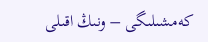كەمشىلىگى – ونىڭ اقىلى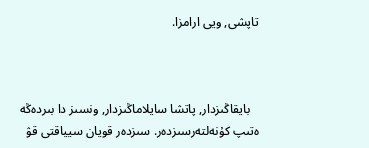تاپشى, ويى ارامزا.



   بايقاڭىزدار, پاتشا سايلاماڭىزدار, ونسىز دا بىردەڭە ەتىپ كۇنەلتەرسىزدەر. سىزدەر قويان سيياقتى قۋ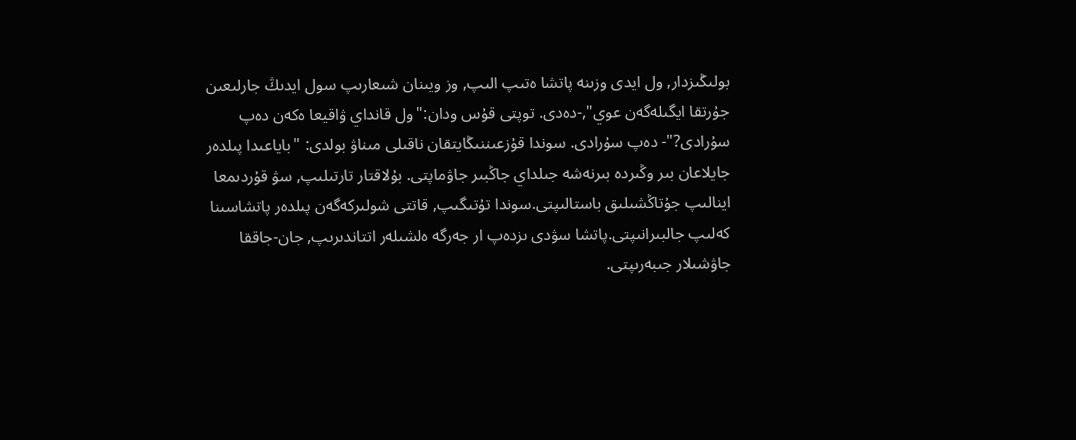بولىڭىزدار, ول ايدى وزىنە پاتشا ەتىپ الىپ, وز ويىنان شىعارىپ سول ايدىڭ جارلىعىن جۇرتقا ايگىلەگەن عوي",-دەدى. توپتى قۇس ودان:"ول قانداي ۋاقيعا ەكەن دەپ سۇرادى?"- دەپ سۇرادى. سوندا قۇزعىننىڭايتقان ناقىلى مىناۋ بولدى: "باياعىدا پىلدەر جايلاعان بىر وڭىردە بىرنەشە جىلداي جاڭبىر جاۋماپتى. بۇلاقتار تارتىلىپ, سۋ قۇردىمعا اينالىپ جۇتاڭشىلىق باستالىپتى.سوندا تۇتىگىپ, قاتتى شولىركەگەن پىلدەر پاتشاسىنا كەلىپ جالبىرانىپتى.پاتشا سۋدى ىزدەپ ار جەرگە ەلشىلەر اتتاندىرىپ, جان-جاققا جاۋشىلار جىبەرىپتى.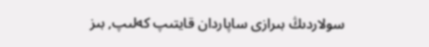سولاردىڭ بىرازى ساپاردان قايتىپ كەلىپ, بىز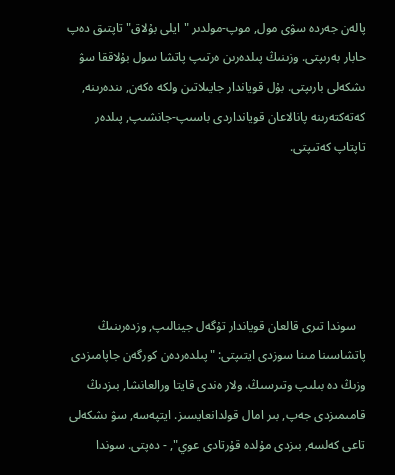پالەن جەردە سۋى مول, موپ-مولدىر "ايلى بۇلاق" تاپتىق دەپ حابار بەرىپتى. وزىنىڭ پىلدەرىن ەرتىپ پاتشا سول بۇلاققا سۋ ىشكەلى بارىپتى. بۇل قوياندار جايىلاتىن ولكە ەكەن, ىندەرىنە, كەتەكتەرىنە پانالاعان قويانداردى باسىپ-جانشىپ, پىلدەر تاپتاپ كەتىپتى.





   سوندا تىرى قالعان قوياندار تۇگەل جينالىپ, وزدەرىنىڭ پاتشاسىنا مىنا سوزدى ايتىپتى: "پىلدەردەن كورگەن جاپامىزدى وزىڭ دە بىلىپ وتىرسىڭ. ولار ەندى قايتا ورالعانشا, بىزدىڭ قامىمىزدى جەپ, بىر امال قولدانعايسىز. ايتپەسە, سۋ ىشكەلى تاعى كەلسە, بىزدى مۇلدە قۇرتادى عوي", - دەپتى. سوندا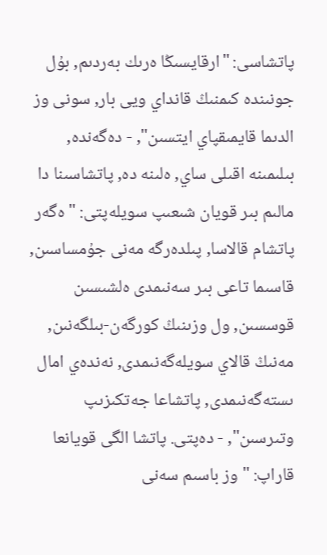پاتشاسى: "ارقايسىڭا ەرىك بەردىم, بۇل جونىندە كىمنىڭ قانداي ويى بار, سونى وز الدىما قايمىقپاي ايتسىن", - دەگەندە, بىلىمىنە اقىلى ساي, ەلىنە دە, پاتشاسىنا دا مالىم بىر قويان شىعىپ سويلەپتى: "ەگەر پاتشام قالاسا, پىلدەرگە مەنى جۇمساسىن, قاسىما تاعى بىر سەنىمدى ەلشىسىن قوسسىن, ول وزىنىڭ كورگەن-بىلگەنىن, مەنىڭ قالاي سويلەگەنىمدى, نەندەي امال ىستەگەنىمدى, پاتشاعا جەتكىزىپ وتىرسىن", - دەپتى. پاتشا الگى قويانعا قاراپ: "وز باسىم سەنى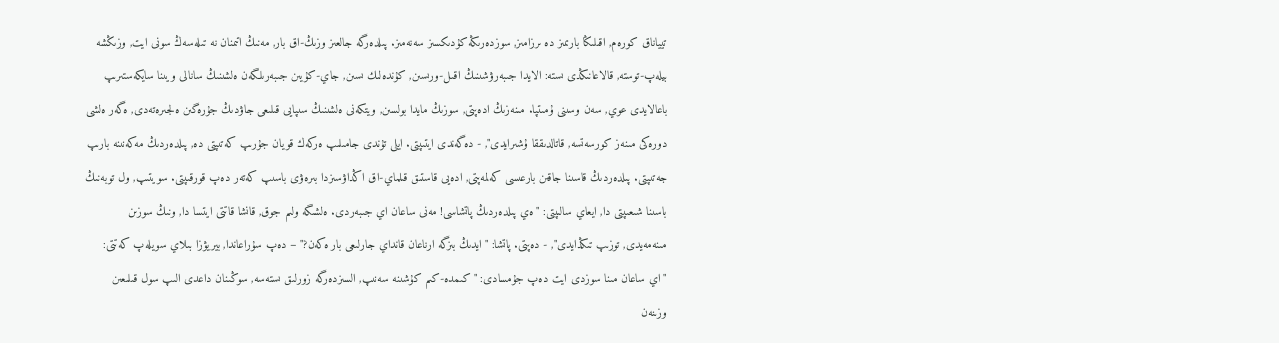تيياناق كورەم, اقىلىڭا بارىمىز دە ىرزامىز, سوزدەرىڭە كۇدىكسىز سەنەمىز. پىلدەرگە جالعىز وزىڭ-اق بار, مەنىڭ اتىمنان نە تىلەسەڭ سونى ايت, وزىڭشە بيلەپ-توستە, قالاعانىڭدى ىستە: الايدا جىبەرۋشىنىڭ اقىل-ورىسىن, كۇندەلىك ىسىن, جاي-كۇيىن جىبەرىلگەن ەلشىنىڭ سانالى ويىنا سايكەستىرىپ باعالايدى عوي, سەن وسىنى ۇمىتپا. مىنەزىڭ ادەپتى, سوزىڭ مايدا بولسىن, ويتكەنى ەلشىنىڭ سىپايى قىلىعى جاۋدىڭ جۇرەگىن ەلجىرەتەدى, ەگەر ەلشى دورەكى مىنەز كورسەتسە, قاتالدىققا ۇشىرايدى", - دەگەندى ايتىپتى. ايلى تۇندى جامىلىپ ەركەك قويان جۇرىپ كەتىپتى دە, پىلدەردىڭ مەكەنىنە بارىپ جەتىپتى. پىلدەردىڭ قاسىنا جاقىن بارعىسى كەلمەپتى, ادەيى قاستىق قىلماي-اق اڭداۋسىزدا بىرەۋى باسىپ كەتەر دەپ قورقىپتى. سويتىپ, ول توبەنىڭ باسىنا شىعىپتى دا, ايعاي سالىپتى: "ەي پىلدەردىڭ پاتشاسى! مەنى ساعان اي جىبەردى. ەلشىگە ولىم جوق, قانشا قاتتى ايتسا دا, ونىڭ سوزىن مىنەمەيدى, توزىپ تىڭدايدى", - دەپتى. پاتشا: "ايدىڭ بىزگە ارناعان قانداي جارلىعى بار ەكەن?" – دەپ سۇراعاندا, بيريۋزا بىلاي سويلەپ كەتتى: "اي ساعان مىنا سوزدى ايت دەپ جۇمسادى: "كىمدە-كىم كۇشىنە سەنىپ, السىزدەرگە زورلىق ىستەسە, سوڭىنان داعدى الىپ سول قىلىعىن وزىنەن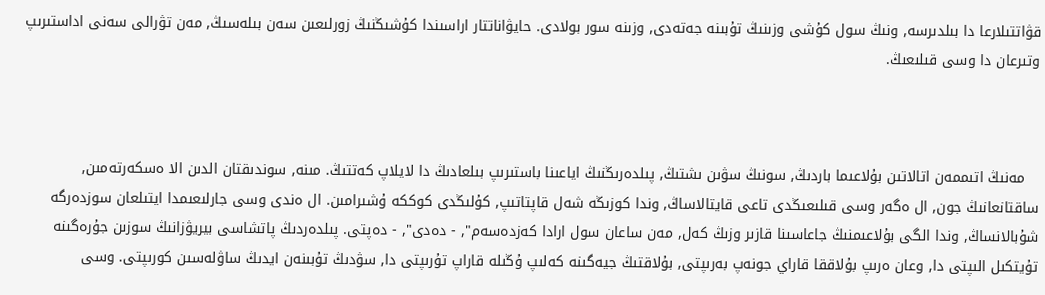قۋاتتىلارعا دا بىلدىرسە, ونىڭ سول كۇشى وزىنىڭ تۇبىنە جەتەدى, وزىنە سور بولادى. حايۋاناتتار اراسىندا كۇشىڭنىڭ زورلىعىن سەن بىلەسىڭ, مەن تۋرالى سەنى اداستىرىپ وتىرعان دا وسى قىلىعىڭ.



   مەنىڭ اتىممەن اتالاتىن بۇلاعىما باردىڭ, سونىڭ سۋىن ىشتىڭ, پىلدەرىڭنىڭ اياعىنا باستىرىپ بىلعادىڭ دا لايلاپ كەتتىڭ. مىنە, سوندىقتان الدىن الا ەسكەرتەمىن, ساقتانعانىڭ جون, ال ەگەر وسى قىلىعىڭدى تاعى قايتالاساڭ, وندا كوزىڭە شەل قاپتاتىپ, كۇلىڭدى كوككە ۇشىرامىن. ال ەندى وسى جارلىعىمدا ايتىلعان سوزدەرگە شۇبالانساڭ, وندا الگى بۇلاعىمنىڭ جاعاسىنا قازىر وزىڭ كەل, مەن ساعان سول ارادا كەزدەسەم", - دەدى", - دەپتى. پىلدەردىڭ پاتشاسى بيريۋزانىڭ سوزىن جۇرەگىنە تۇيتكىل الىپتى دا, وعان ەرىپ بۇلاققا قاراي جونەپ بەرىپتى, بۇلاقتىڭ جيەگىنە كەلىپ ۇڭىلە قاراپ تۇرىپتى دا, سۋدىڭ تۇبىنەن ايدىڭ ساۋلەسىن كورىپتى. وسى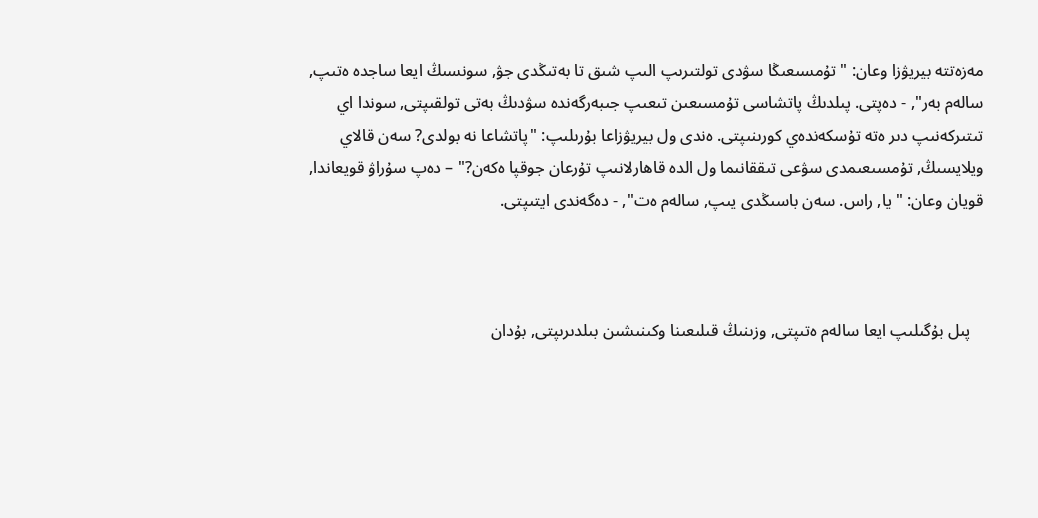مەزەتتە بيريۋزا وعان: "تۇمسىعىڭا سۋدى تولتىرىپ الىپ شىق تا بەتىڭدى جۋ, سونسىڭ ايعا ساجدە ەتىپ, سالەم بەر", - دەپتى. پىلدىڭ پاتشاسى تۇمسىعىن تىعىپ جىبەرگەندە سۋدىڭ بەتى تولقىپتى, سوندا اي تىتىركەنىپ دىر ەتە تۇسكەندەي كورىنىپتى. ەندى ول بيريۋزاعا بۇرىلىپ: "پاتشاعا نە بولدى? سەن قالاي ويلايسىڭ, تۇمسىعىمدى سۋعى تىققانىما ول الدە قاھارلانىپ تۇرعان جوقپا ەكەن?" – دەپ سۇراۋ قويعاندا, قويان وعان: "يا, راس. سەن باسىڭدى يىپ, سالەم ەت", - دەگەندى ايتىپتى.



   پىل بۇگىلىپ ايعا سالەم ەتىپتى, وزىنىڭ قىلىعىنا وكىنىشىن بىلدىرىپتى, بۇدان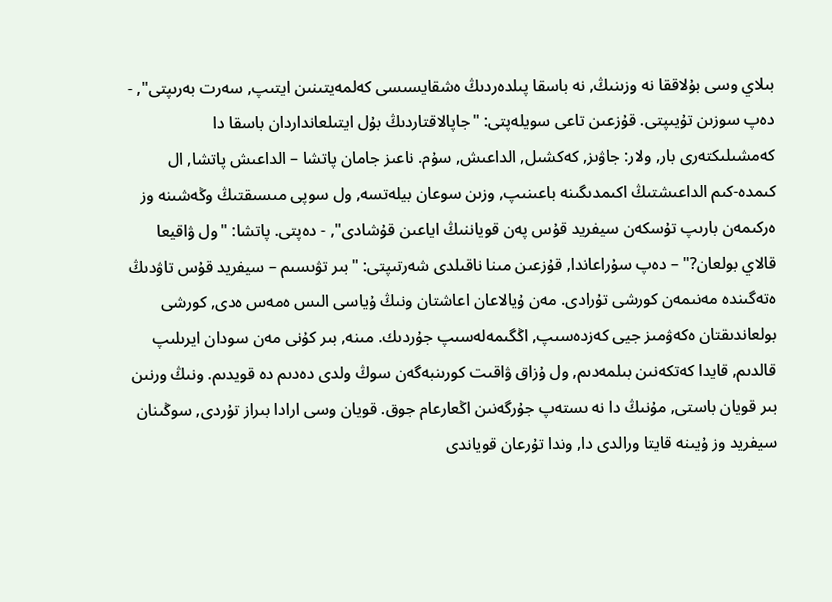بىلاي وسى بۇلاققا نە وزىنىڭ, نە باسقا پىلدەردىڭ ەشقايسىسى كەلمەيتىنىن ايتىپ, سەرت بەرىپتى", - دەپ سوزىن تۇيىپتى. قۇزعىن تاعى سويلەپتى: "جاپالاقتاردىڭ بۇل ايتىلعانداردان باسقا دا كەمشىلىكتەرى بار, ولار: جاۋىز, كەكشىل, الداعىش, سۇم. ناعىز جامان پاتشا – الداعىش پاتشا, ال كىمدە-كىم الداعىشتىڭ اكىمدىگىنە باعىنىپ, وزىن سوعان بيلەتسە, ول سوپى مىسىقتىڭ وڭەشىنە وز ەركىمەن بارىپ تۇسكەن سيفريد قۇس پەن قوياننىڭ اياعىن قۇشادى", - دەپتى. پاتشا: "ول ۋاقيعا قالاي بولعان?" – دەپ سۇراعاندا, قۇزعىن مىنا ناقىلدى شەرتىپتى: "بىر تۋىسىم – سيفريد قۇس تاۋدىڭ ەتەگىندە مەنىمەن كورشى تۇرادى. مەن ۇيالاعان اعاشتان ونىڭ ۇياسى الىس ەمەس ەدى, كورشى بولعاندىقتان ەكەۋمىز جيى كەزدەسىپ, اڭگىمەلەسىپ جۇردىك. مىنە, بىر كۇنى مەن سودان ايرىلىپ قالدىم, قايدا كەتكەنىن بىلمەدىم, ول ۇزاق ۋاقىت كورىنبەگەن سوڭ ولدى دەدىم دە قويدىم. ونىڭ ورنىن بىر قويان باستى, مۇنىڭ دا نە ىستەپ جۇرگەنىن اڭعارعام جوق. قويان وسى ارادا بىراز تۇردى, سوڭىنان سيفريد وز ۇيىنە قايتا ورالدى دا, وندا تۇرعان قوياندى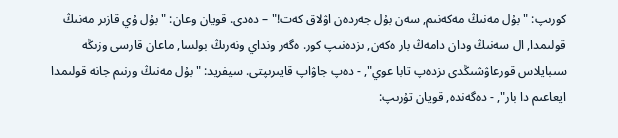كورىپ: "بۇل مەنىڭ مەكەنىم, سەن بۇل جەردەن اۋلاق كەت!" – دەدى. قويان وعان: "بۇل ۇي قازىر مەنىڭ قولىمدا, ال سەنىڭ ودان دامەڭ بار ەكەن, ىزدەنىپ كور. ەگەر ونداي ونەرىڭ بولسا, ماعان قارسى وزىڭە سىبايلاس قورعاۋشىڭدى ىزدەپ تابا عوي", - دەپ جاۋاپ قايىرىپتى. سيفريد: "بۇل مەنىڭ ورنىم جانە قولىمدا ايعاعىم دا بار", - دەگەندە, قويان تۇرىپ: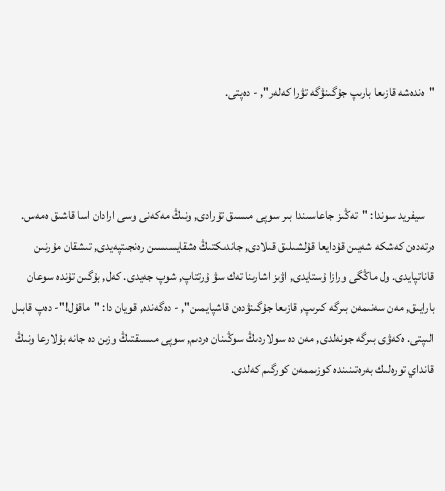"ەندەشە قازىعا بارىپ جۇگىنۋگە تۋرا كەلەر", - دەپتى.



    سيفريد سوندا: "تەڭىز جاعاسىندا بىر سوپى مىسىق تۇرادى, ونىڭ مەكەنى وسى ارادان اسا قاشىق ەمەس. ەرتەدەن كەشكە شەيىن قۇدايعا قۇلشىلىق قىلادى, جاندىكتىڭ ەشقايسىسىن رەنجىتپەيدى, تىشقان مۇرنىن قاناتپايدى. ول ماڭگى ورازا ۇستايدى, اۋىز اشارىنا تەك سۋ ۇرتتاپ, شوپ جەيدى. كەل, بۇگىن تۇندە سوعان بارايىق, مەن سەنىمەن بىرگە كىرىپ, قازىعا جۇگىنۋدەن قاشپايمىن", - دەگەندە, قويان دا: "ماقۇل!"- دەپ قابىل الىپتى. ەكەۋى بىرگە جونەلدى, مەن دە سولاردىڭ سوڭىنان ەردىم, سوپى مىسىقتىڭ وزىن دە جانە بۇلارعا ونىڭ قانداي تورەلىك بەرەتىنىندە كوزىممەن كورگىم كەلدى.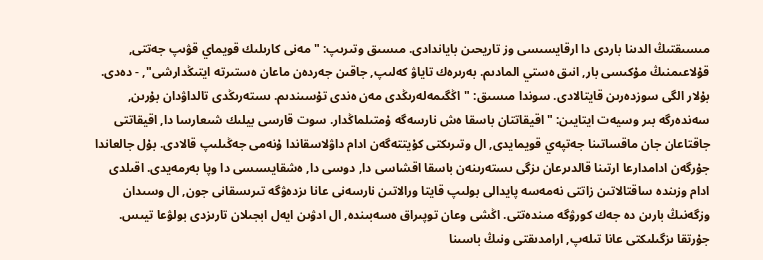مىسىقتىڭ الدىنا باردى دا ارقايسىسى وز تاريحىن باياندادى. مىسىق وتىرىپ: "مەنى كارىلىك قويماي قۋىپ جەتتى, قۇلاعىمنىڭ مۇكىسى بار, انىق ەستي المادىم. بەرىرەك تاياۋ كەلىپ, جاقىن جەردەن ماعان ەستىرتە ايتىڭدارشى", - دەدى. بۇلار الگى سوزدەرىن قايتالادى. سوندا مىسىق: "اڭگىمەلەرىڭدى مەن ەندى تۇسىندىم. ىستەرىڭدى تالداۋدان بۇرىن, سەندەرگە بىر وسيەت ايتايىن: "اقيقاتتان باسقا ەش نارسەگە ۇمتىلماڭدار. سوت قارسى بيلىك شىعارسا دا, اقيقاتتى جاقتاعان جان ماقساتىنا جەتپەي قويمايدى, ال وتىرىكتى كۇيتتەگەن ادام داۋلاسقاندا ۇنەمى جەڭىلىپ قالادى. بۇل جالعاندا جۇرگەن ادامدارعا ارتىنا قالدىرعان ىزگى ىستەرىنەن باسقا اقشاسى دا, دوسى دا, ەشقايسىسى دا وپا بەرمەيدى. اقىلدى ادام وزىندە ساقتالاتىن زاتتى نەمەسە پايدالى بولىپ قايتا ورالاتىن نارسەنى عانا ىزدەۋگە تىرىسقانى جون, ال وسىدان وزگەنىڭ بارىن دە جەك كورۋگە مىندەتتى. اڭشى وعان توپىراق ەسەبىندە, ال ادۋىن ايەل ابجىلان تارىزدى بولۋعا تيىس. جۇرتقا ىزگىلىكتى عانا تىلەپ, ارامدىقتى ونىڭ باسىنا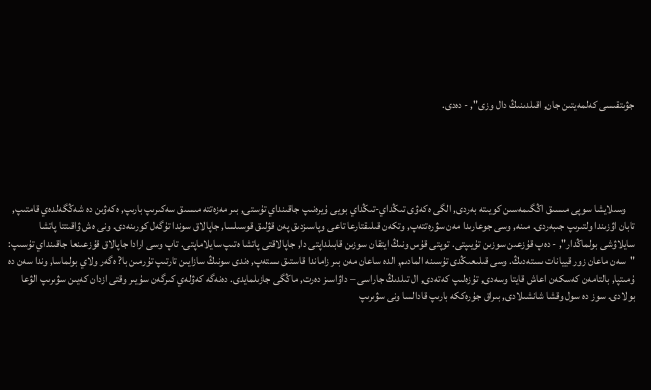جۋىتقىسى كەلمەيتىن جان, اقىلدىنىڭ دال وزى", - دەدى.





    وسىلايشا سوپى مىسىق اڭگىمەسىن كويىتە بەردى, الگى ەكەۋى تىڭداي-تىڭداي بويى ۇيرەنىپ جاقىنداي تۇستى, بىر مەزەتتە مىسىق سەكىرىپ بارىپ, ەكەۋىن دە شەڭگەلدەي قامتىپ, تابان اۋزىندا ولتىرىپ جىبەردى. مىنە, وسى جوعارىدا مەن سۋرەتتەپ, وتكەن قىلىقتارعا تاعى وپاسىزدىق پەن قۋلىق قوسىلسا, جاپالاق سوندا تۇگەل كورىنەدى. ونى ەش ۋاقىتتا پاتشا سايلاۋشى بولماڭدار", - دەپ قۇزعىن سوزىن تۇيىپتى. توپتى قۇس ونىڭ ايتقان سوزىن قابىلداپتى دا, جاپالاقتى پاتشا ەتىپ سايلاماپتى. تاپ وسى ارادا جاپالاق قۇزعىنعا جاقىنداي تۇسىپ: "سەن ماعان زور قييانات ىستەدىڭ. وسى قىلىعىڭدى تۇسىنە المادىم, الدە ساعان مەن بىر زاماندا قاستىق ىستەپ, ەندى سونىڭ سازايىن تارتىپ تۇرمىن با? ەگەر ولاي بولماسا, وندا سەن دە ۇمىتپا, بالتامەن كەسكەن اعاش قايتا وسەدى, تۇزەلىپ كەتەدى, ال تىلدىڭ جاراسى – داۋاسىز دەرت, ماڭگى جازىلمايدى. دەنەگە كەۋلەي كىرگەن سۇيىر وقتى ازدان كەيىن سۋىرىپ الۋعا بولادى. سوز دە سول وقشا شانشىلادى, بىراق جۇرەككە بارىپ قادالسا ونى سۋىرىپ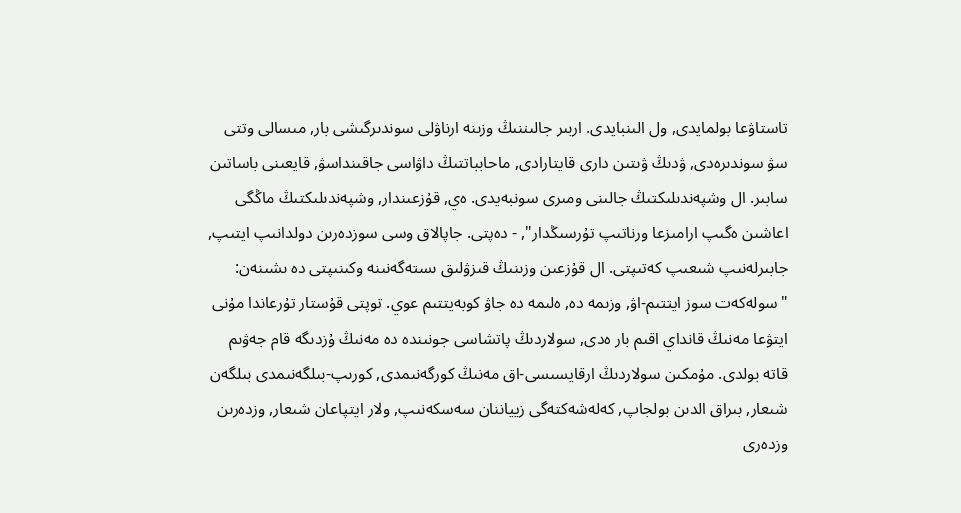تاستاۋعا بولمايدى, ول الىنبايدى. اربىر جالىننىڭ وزىنە ارناۋلى سوندىرگىشى بار, مىسالى وتتى سۋ سوندىرەدى, ۋدىڭ ۋىتىن دارى قايتارادى, ماحابباتتىڭ داۋاسى جاقىنداسۋ, قايعىنى باساتىن سابىر. ال وشپەندىلىكتىڭ جالىنى ومىرى سونبەيدى. ەي, قۇزعىندار, وشپەندىلىكتىڭ ماڭگى اعاشىن ەگىپ ارامىزعا ورناتىپ تۇرسىڭدار", - دەپتى. جاپالاق وسى سوزدەرىن دولدانىپ ايتىپ, جابىرلەنىپ شىعىپ كەتىپتى. ال قۇزعىن وزىنىڭ قىزۋلىق ىستەگەنىنە وكىنىپتى دە ىشىنەن: "سولەكەت سوز ايتتىم-اۋ, وزىمە دە, ەلىمە دە جاۋ كوبەيتتىم عوي. توپتى قۇستار تۇرعاندا مۇنى ايتۋعا مەنىڭ قانداي اقىم بار ەدى, سولاردىڭ پاتشاسى جونىندە دە مەنىڭ ۇزدىگە قام جەۋىم قاتە بولدى. مۇمكىن سولاردىڭ ارقايسىسى-اق مەنىڭ كورگەنىمدى, كورىپ-بىلگەنىمدى بىلگەن شىعار, بىراق الدىن بولجاپ, كەلەشەكتەگى زيياننان سەسكەنىپ, ولار ايتپاعان شىعار, وزدەرىن وزدەرى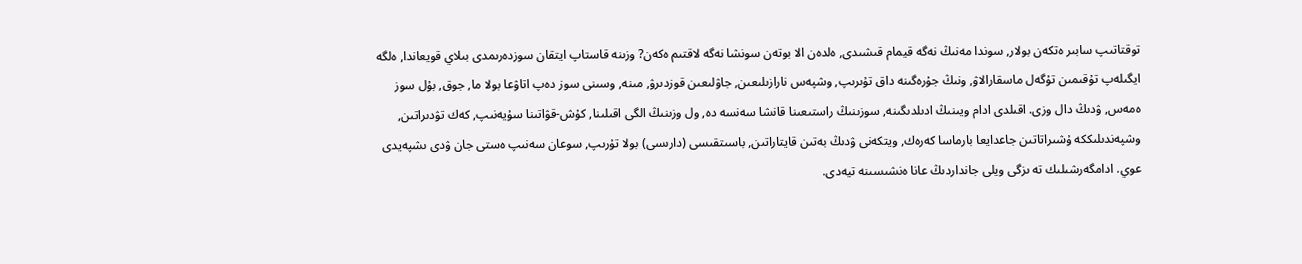توقتاتىپ سابىر ەتكەن بولار, سوندا مەنىڭ نەگە قيمام قىشىدى, ەلدەن الا بوتەن سونشا نەگە لاقتىم ەكەن? وزىنە قاستاپ ايتقان سوزدەرىمدى بىلاي قويعاندا, ەلگە ايگىلەپ تۇقىمىن تۇگەل ماسقارالاۋ, ونىڭ جۇرەگىنە داق تۇىرىپ, وشپەس نارازىلىعىن, جاۋلىعىن قوزدىرۋ, مىنە, وسىنى سوز دەپ اتاۋعا بولا ما, جوق, بۇل سوز ەمەس, ۋدىڭ دال وزى. اقىلدى ادام ويىنىڭ ادىلدىگىنە, سوزىنىڭ راستىعىنا قانشا سەنسە دە, ول وزىنىڭ الگى اقىلىنا, كۇش-قۋاتىنا سۇيەنىپ, كەك تۋدىراتىن, وشپەندىلىككە ۇشىراتاتىن جاعدايعا بارماسا كەرەك, ويتكەنى ۋدىڭ بەتىن قايتاراتىن, باسىتقىسى (دارىسى) بولا تۇرىپ, سوعان سەنىپ ەستى جان ۋدى ىشپەيدى عوي. ادامگەرشىلىك تە ىزگى ويلى جانداردىڭ عانا ەنشىسىنە تيەدى.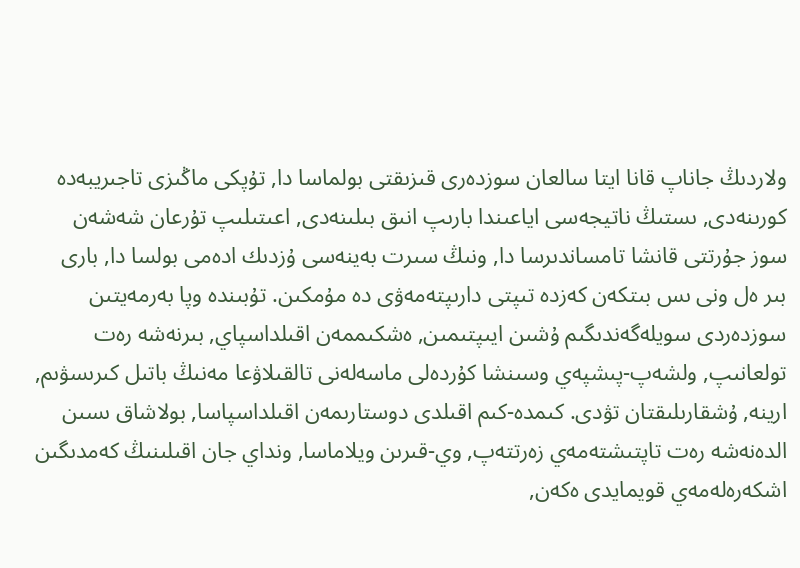ولاردىڭ جاناپ قانا ايتا سالعان سوزدەرى قىزىقتى بولماسا دا, تۇپكى ماڭىزى تاجىريبەدە كورىنەدى, ىستىڭ ناتيجەسى اياعىندا بارىپ انىق بىلىنەدى, اعىتىلىپ تۇرعان شەشەن سوز جۇرتتى قانشا تامساندىرسا دا, ونىڭ سىرت بەينەسى ۇزدىك ادەمى بولسا دا, بارى بىر ەل ونى ىس بىتكەن كەزدە تىپتى دارىپتەمەۋى دە مۇمكىن. تۇبىندە وپا بەرمەيتىن سوزدەردى سويلەگەندىگىم ۇشىن ايىپتىمىن, ەشكىممەن اقىلداسپاي, بىرنەشە رەت تولعانىپ, ولشەپ-پىشپەي وسىنشا كۇردەلى ماسەلەنى تالقىلاۋعا مەنىڭ باتىل كىرىسۋىم, ارينە, ۇشقارىلىقتان تۋدى. كىمدە-كىم اقىلدى دوستارىمەن اقىلداسپاسا, بولاشاق ىسىن الدەنەشە رەت تاپتىشتەمەي زەرتتەپ, وي-قىرىن ويلاماسا, ونداي جان اقىلىنىڭ كەمدىگىن اشكەرەلەمەي قويمايدى ەكەن,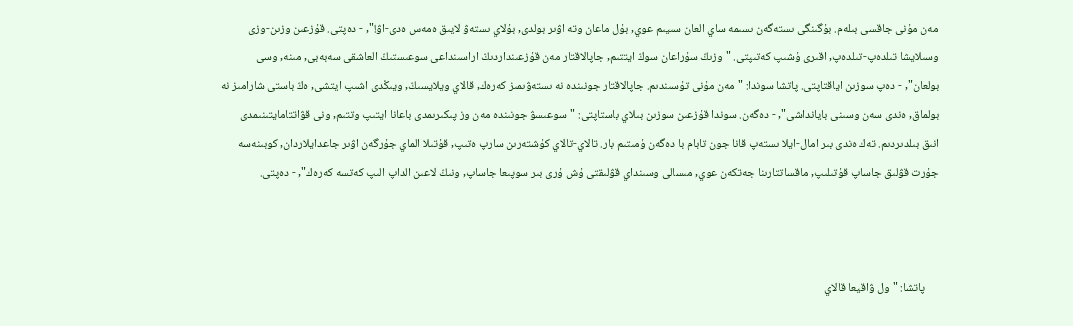مەن مۇنى جاقسى بىلەم. بۇگىنگى ىستەگەن ىسىمە ساي العان سىيىم عوي, بۇل ماعان وتە اۋىر بولدى, بۇلاي ىستەۋ لايىق ەمەس ەدى-اۋ!", - دەپتى. قۇزعىن وزىن-وزى وسىلايشا تىلدەپ-تىلدەپ, اقىرى ۇشىپ كەتىپتى. "وزىڭ سۇراعان سوڭ ايتتىم, جاپالاقتار مەن قۇزعىنداردىڭ اراسىنداعى سوعىستىڭ العاشقى سەبەبى, مىنە, وسى بولعان", - دەپ سوزىن اياقتاپتى. پاتشا سوندا: "مەن مۇنى تۇسىندىم. جاپالاقتار جونىندە نە ىستەۋىمىز كەرەك, قالاي ويلايسىڭ, ويىڭدى اشىپ ايتشى, ەڭ باستى شارامىز نە بولماق, ەندى سەن وسىنى بايانداشى", - دەگەن. سوندا قۇزعىن سوزىن بىلاي باستاپتى: "سوعىسۋ جونىندە مەن وز پىكىرىمدى باعانا ايتىپ وتتىم, ونى قۋاتتامايتىنىمدى انىق بىلدىردىم. تەك ەندى بىر امال-ايلا ىستەپ قانا جون تابام با دەگەن ۇمىتىم بار. تالاي-تالاي كۇشتەرىن سارپ ەتىپ, قۇتىلا الماي جۇرگەن اۋىر جاعدايلاردان, كوبىنەسە جۇرت قۋلىق جاساپ قۇتىلىپ, ماقساتتارىنا جەتكەن عوي, مىسالى وسىنداي قۋلىقتى ۇش ۇرى بىر سوپىعا جاساپ, ونىڭ لاعىن الداپ الىپ كەتسە كەرەك", - دەپتى.



     پاتشا: "ول ۋاقيعا قالاي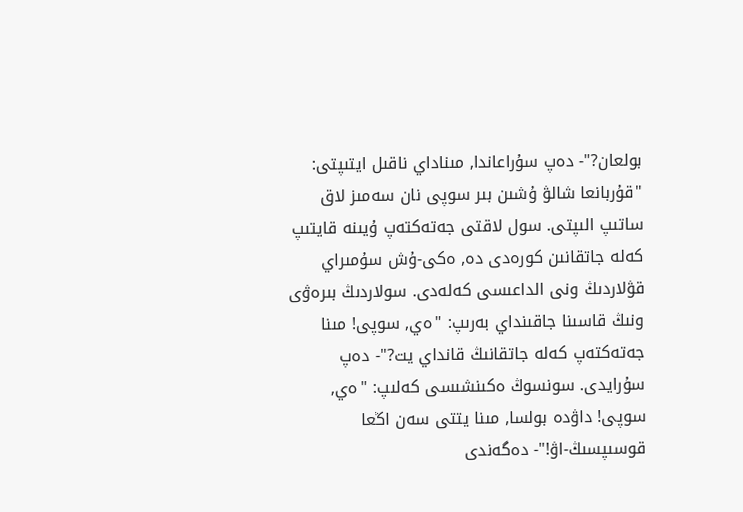بولعان?"- دەپ سۇراعاندا, مىناداي ناقىل ايتىپتى: "قۇربانعا شالۋ ۇشىن بىر سوپى نان سەمىز لاق ساتىپ الىپتى. سول لاقتى جەتەكتەپ ۇيىنە قايتىپ كەلە جاتقانىن كورەدى دە, ەكى-ۇش سۇمىراي قۋلاردىڭ ونى الداعىسى كەلەدى. سولاردىڭ بىرەۋى ونىڭ قاسىنا جاقىنداي بەرىپ: "ەي, سوپى! مىنا جەتەكتەپ كەلە جاتقانىڭ قانداي يت?"- دەپ سۇرايدى. سونسوڭ ەكىنشىسى كەلىپ: "ەي, سوپى! داۋدە بولسا, مىنا يتتى سەن اڭعا قوسىپسىڭ-اۋ!"- دەگەندى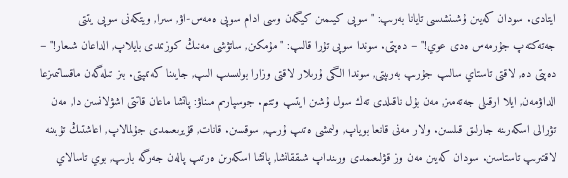ايتادى. سودان كەيىن ۇشىنشىسى تايانا بەرىپ: "سوپى كيىمىن كيگەن وسى ادام سوپى ەمەس-اۋ, سىرا, ويتكەنى سوپى يتتى جەتەكتەپ جۇرمەس ەدى عوي!" – دەپتى. سوندا سوپى تۇرا قالىپ: "مۇمكىن, ساتۋشى مەنىڭ كوزىمدى بايلاپ, الداعان شىعار!" – دەپتى دە, لاقتى تاستاي سالىپ جۇرىپ بەرىپتى, سوندا الگى ۇرىلار لاقتى وزارا بولىسىپ الىپ, جايىنا كەتىپتى. بىز تىلەگەن ماقساتىمىزعا الداۋمەن, ايلا ارقىلى جەتەمىز, مەن بۇل ناقىلدى تەك سول ۇشىن ايتىپ وتتىم. جوسپارىم مىناۋ: پاتشا ماعان قاتتى اشۋلانسىن دا, مەن تۋرالى اسكەرىنە جارلىق قىلسىن. ولار مەنى قانعا بوياپ, ولىمشى ەتىپ ۇرىپ, سوقسىن. قانات, قۇيرىعىمدى جۇلمالاپ, اعاشتىڭ تۇبىنە لاقتىرىپ تاستاسىن. سودان كەيىن مەن وز قۋلىعىمدى ورىنداپ شىققانشا, پاتشا اسكەرىن ەرتىپ پالەن جەرگە بارىپ, بوي تاسالاي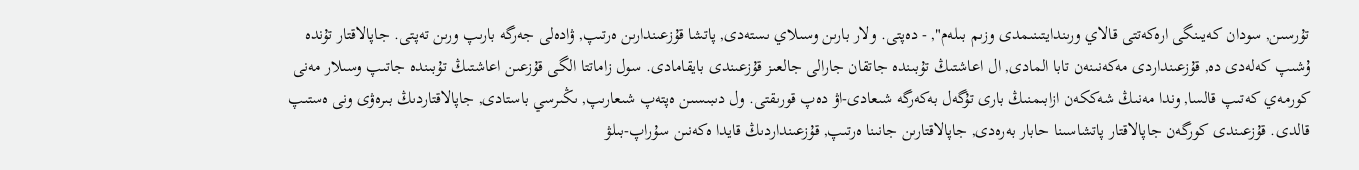تۇرسىن, سودان كەيىنگى ارەكەتتى قالاي ورىندايتىنىمدى وزىم بىلەم", - دەپتى. ولار بارىن وسىلاي ىستەدى, پاتشا قۇزعىندارىن ەرتىپ, ۋادەلى جەرگە بارىپ ورىن تەپتى. جاپالاقتار تۇندە ۇشىپ كەلەدى دە, قۇزعىنداردى مەكەنىنەن تابا المادى, ال اعاشتىڭ تۇبىندە جاتقان جارالى جالعىز قۇزعىندى بايقامادى. سول زاماتتا الگى قۇزعىن اعاشتىڭ تۇبىندە جاتىپ وسىلار مەنى كورمەي كەتىپ قالسا, وندا مەنىڭ شەككەن ازابىمنىڭ بارى تۇگەل بەكەرگە شىعادى-اۋ دەپ قورىقتى. ول دىبىسىن ەپتەپ شىعارىپ, ىڭىرسي باستادى, جاپالاقتاردىڭ بىرەۋى ونى ەستىپ قالدى. قۇزعىندى كورگەن جاپالاقتار پاتشاسىنا حابار بەرەدى, جاپالاقتارىن جانىنا ەرتىپ, قۇزعىنداردىڭ قايدا ەكەنىن سۇراپ-بىلۋ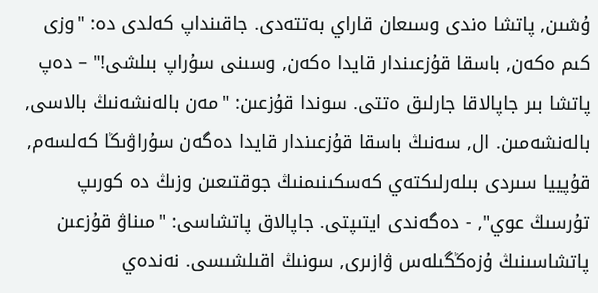ۇشىن, پاتشا ەندى وسىعان قاراي بەتتەدى. جاقىنداپ كەلدى دە: "وزى كىم ەكەن, باسقا قۇزعىندار قايدا ەكەن, وسىنى سۇراپ بىلشى!" – دەپ پاتشا بىر جاپالاقا جارلىق ەتتى. سوندا قۇزعىن: "مەن بالەنشەنىڭ بالاسى, بالەنشەمىن. ال, سەنىڭ باسقا قۇزعىندار قايدا دەگەن سۇراۋىڭا كەلسەم, قۇپييا سىردى بىلەرلىكتەي كەسكىنىمنىڭ جوقتىعىن وزىڭ دە كورىپ تۇرسىڭ عوي", - دەگەندى ايتىپتى. جاپالاق پاتشاسى: "مىناۋ قۇزعىن پاتشاسىنىڭ ۇزەڭگىلەس ۋازىرى, سونىڭ اقىلشىسى. نەندەي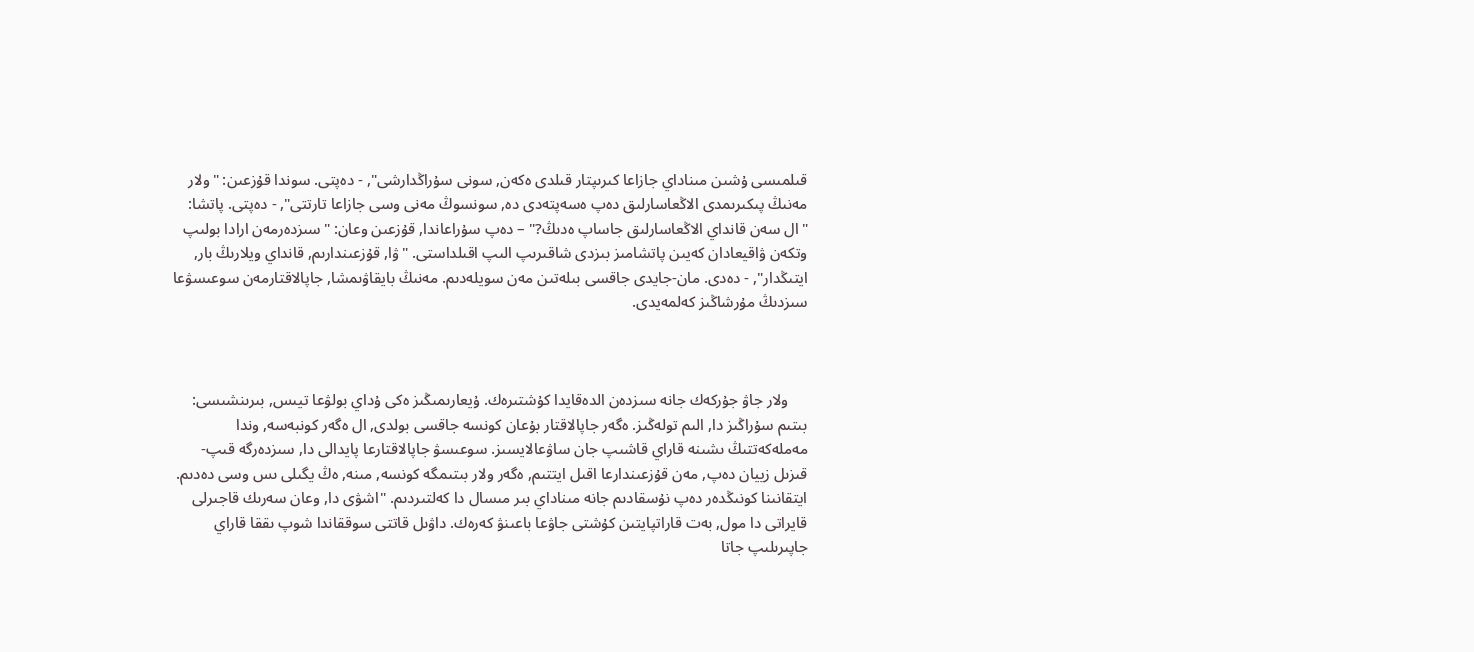قىلمىسى ۇشىن مىناداي جازاعا كىرىپتار قىلدى ەكەن, سونى سۇراڭدارشى", - دەپتى. سوندا قۇزعىن: "ولار مەنىڭ پىكىرىمدى الاڭعاسارلىق دەپ ەسەپتەدى دە, سونسوڭ مەنى وسى جازاعا تارتتى", - دەپتى. پاتشا: "ال سەن قانداي الاڭعاسارلىق جاساپ ەدىڭ?" – دەپ سۇراعاندا, قۇزعىن وعان: "سىزدەرمەن ارادا بولىپ وتكەن ۋاقيعادان كەيىن پاتشامىز بىزدى شاقىرىپ الىپ اقىلداستى. "ۋا, قۇزعىندارىم, قانداي ويلارىڭ بار, ايتىڭدار", - دەدى. مان-جايدى جاقسى بىلەتىن مەن سويلەدىم. مەنىڭ بايقاۋىمشا, جاپالاقتارمەن سوعىسۋعا سىزدىڭ مۇرشاڭىز كەلمەيدى.



     ولار جاۋ جۇركەك جانە سىزدەن الدەقايدا كۇشتىرەك. ۇيعارىمىڭىز ەكى ۇداي بولۋعا تيىس, بىرىنشىسى: بىتىم سۇراڭىز دا, الىم تولەڭىز. ەگەر جاپالاقتار بۇعان كونسە جاقسى بولدى, ال ەگەر كونبەسە, وندا مەملەكەتتىڭ ىشىنە قاراي قاشىپ جان ساۋعالايسىز. سوعىسۋ جاپالاقتارعا پايدالى دا, سىزدەرگە قىپ-قىزىل زييان دەپ, مەن قۇزعىندارعا اقىل ايتتىم, ەگەر ولار بىتىمگە كونسە, مىنە, ەڭ يگىلى ىس وسى دەدىم. ايتقانىنا كونىڭدەر دەپ نۇسقادىم جانە مىناداي بىر مىسال دا كەلتىردىم. "اشۋى دا, وعان سەرىك قاجىرلى قايراتى دا مول, بەت قاراتپايتىن كۇشتى جاۋعا باعىنۋ كەرەك. داۋىل قاتتى سوققاندا شوپ ىققا قاراي جاپىرىلىپ جاتا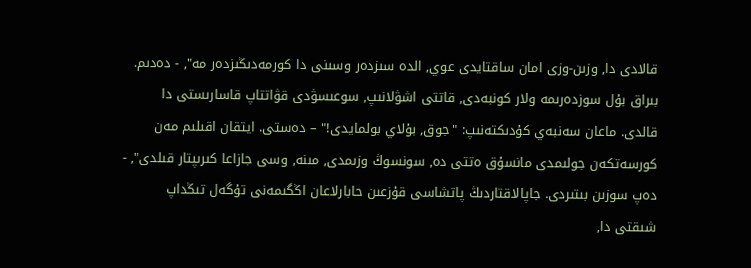قالادى دا, وزىن-وزى امان ساقتايدى عوي, الدە سىزدەر وسىنى دا كورمەدىڭىزدەر مە", - دەدىم. بىراق بۇل سوزدەرىمە ولار كونبەدى, قاتتى اشۋلانىپ, سوعىسۋدى قۋاتتاپ قاسارىستى دا قالدى. ماعان سەنبەي كۇدىكتەنىپ: "جوق, بۇلاي بولمايدى!" – دەستى. ايتقان اقىلىم مەن كورسەتكەن جولىمدى مانسۇق ەتتى دە, سونسوڭ وزىمدى, مىنە, وسى جازاعا كىرىپتار قىلدى", - دەپ سوزىن بىتىردى. جاپالاقتاردىڭ پاتشاسى قۇزعىن حابارلاعان اڭگىمەنى تۇگەل تىڭداپ شىقتى دا,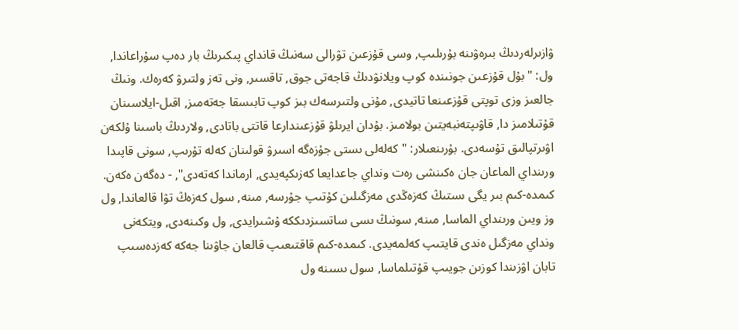ۋازىرلەردىڭ بىرەۋىنە بۇرىلىپ, وسى قۇزعىن تۋرالى سەنىڭ قانداي پىكىرىڭ بار دەپ سۇراعاندا, ول: "بۇل قۇزعىن جونىندە كوپ ويلانۋدىڭ قاجەتى جوق, تاقسىر, ونى تەز ولتىرۋ كەرەك. ونىڭ جالعىز وزى توپتى قۇزعىنعا تاتيدى, مۇنى ولتىرسەك بىز كوپ تابىسقا جەتەمىز, اقىل-ايلاسىنان قۇتىلامىز دا, قاۋىپتەنبەيتىن بولامىز. بۇدان ايرىلۋ قۇزعىندارعا قاتتى باتادى, ولاردىڭ باسىنا ۇلكەن اۋىرتپالىق تۇسەدى. بۇرىنعىلار: "كەلەلى ىستى جۇزەگە اسىرۋ قولىنان كەلە تۇرىپ, سونى قاپىدا ورىنداي الماعان جان ەكىنشى رەت ونداي جاعدايعا كەزىكپەيدى, ارماندا كەتەدى", - دەگەن ەكەن. كىمدە-كىم بىر يگى ىستىڭ كەزەڭدى مەزگىلىن كۇتىپ جۇرسە, مىنە, سول كەزەڭ تۋا قالعاندا, ول وز ويىن ورىنداي الماسا, مىنە, سونىڭ ىسى ساتسىزدىككە ۇشىرايدى, ول وكىنەدى, ويتكەنى ونداي مەزگىل ەندى قايتىپ كەلمەيدى. كىمدە-كىم قاقتىعىپ قالعان جاۋىنا جەكە كەزدەسىپ تابان اۋزىندا كوزىن جويىپ قۇتىلماسا, سول ىسىنە ول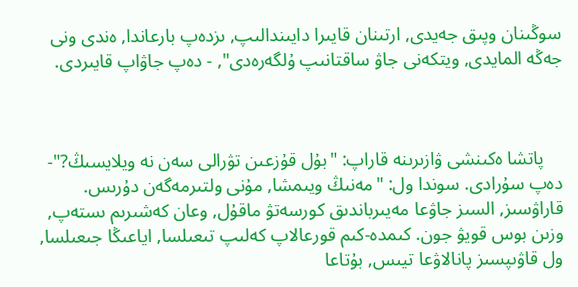سوڭىنان وپىق جەيدى, ارتىنان قايىرا دايىندالىپ, ىزدەپ بارعاندا, ەندى ونى جەڭە المايدى, ويتكەنى جاۋ ساقتانىپ ۇلگەرەدى", - دەپ جاۋاپ قايىردى.



    پاتشا ەكىنشى ۋازىرىنە قاراپ: "بۇل قۇزعىن تۋرالى سەن نە ويلايسىڭ?"- دەپ سۇرادى. سوندا ول: "مەنىڭ ويىمشا, مۇنى ولتىرمەگەن دۇرىس. قاراۋسىز, السىز جاۋعا مەيىرباندىق كورسەتۋ ماقۇل, وعان كەشىرىم ىستەپ, وزىن بوس قويۋ جون. كىمدە-كىم قورعالاپ كەلىپ تىعىلسا, اياعىڭا جىعىلسا, ول قاۋىپسىز پانالاۋعا تيىس, بۇتاعا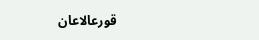قورعالاعان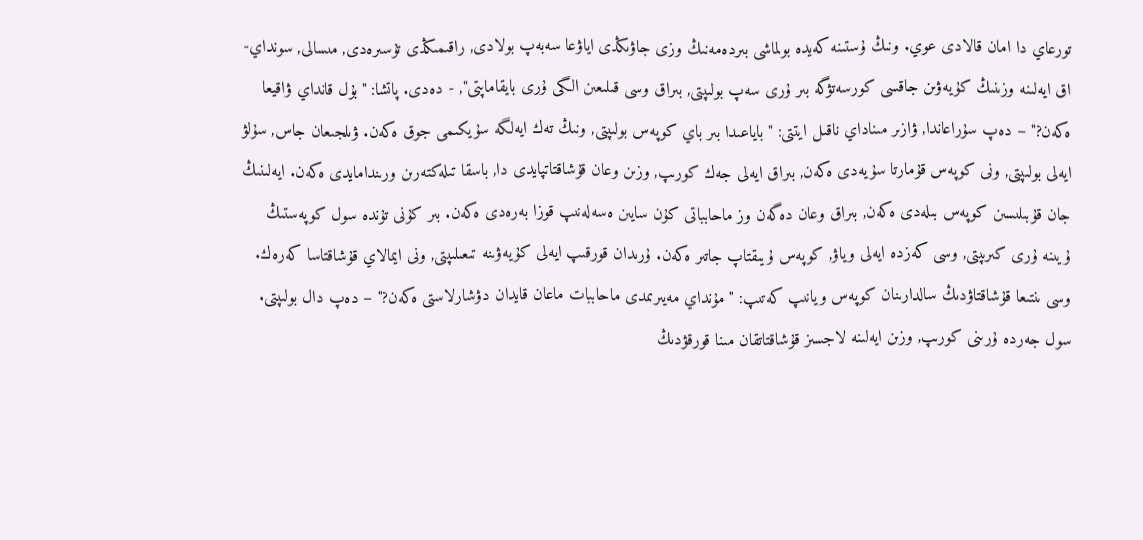تورعاي دا امان قالادى عوي. ونىڭ ۇستىنە كەيدە بولماشى بىردەمەنىڭ وزى جاۋىڭدى اياۋعا سەبەپ بولادى, راقىمىڭدى تۇسىرەدى, مىسالى, سونداي-اق ايەلىنە وزىنىڭ كۇيەۋىن جاقسى كورسەتۋگە بىر ۇرى سەپ بولىپتى, بىراق وسى قىلىعىن الگى ۇرى بايقاماپتى", - دەدى. پاتشا: "بۇل قانداي ۋاقيعا ەكەن?" – دەپ سۇراعاندا, ۋازىر مىناداي ناقىل ايتتى: "باياعىدا بىر باي كوپەس بولىپتى, ونىڭ تەك ايەلگە سۇيكىمى جوق ەكەن. ۋىلجىعان جاس, سۇلۋ ايەلى بولىپتى, ونى كوپەس قۇمارتا سۇيەدى ەكەن, بىراق ايەلى جەك كورىپ, وزىن وعان قۇشاقتاتپايدى دا, باسقا تىلەكتەرىن ورىندامايدى ەكەن. ايەلىنىڭ جان قۇبىلىسىن كوپەس بىلەدى ەكەن, بىراق وعان دەگەن وز ماحابباتى كۇن سايىن ەسەلەنىپ قوزا بەرەدى ەكەن. بىر كۇنى تۇندە سول كوپەستىڭ ۇيىنە ۇرى كىرىپتى, وسى كەزدە ايەلى وياۋ, كوپەس ۇيىقتاپ جاتىر ەكەن. ۇرىدان قورقىپ ايەلى كۇيەۋىنە تىعىلىپتى, ونى ايمالاي قۇشاقتاسا كەرەك. وسى ىنتىعا قۇشاقتاۋدىڭ سالدارىنان كوپەس ويانىپ كەتىپ: "مۇنداي مەيىرىمدى ماحاببات ماعان قايدان دۋشارلاستى ەكەن?" – دەپ دال بولىپتى. سول جەردە ۇرىنى كورىپ, وزىن ايەلىنە لاجسىز قۇشاقتاتقان مىنا قورقۋدىڭ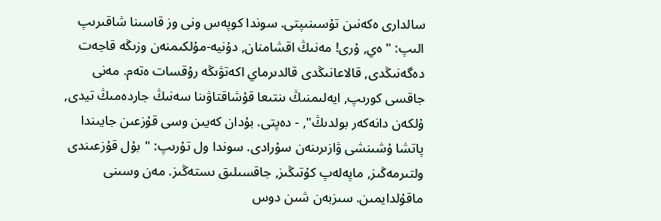سالدارى ەكەنىن تۇسىنىپتى. سوندا كوپەس ونى وز قاسىنا شاقىرىپ الىپ: "ەي, ۇرى! مەنىڭ اقشامنان, دۇنيە-مۇلكىمنەن وزىڭە قاجەت دەگەنىڭدى, قالاعانىڭدى قالدىرماي اكەتۋىڭە رۇقسات ەتەم. مەنى جاقسى كورىپ, ايەلىمنىڭ ىنتىعا قۇشاقتاۋىنا سەنىڭ جاردەمىڭ تيدى, ۇلكەن دانەكەر بولدىڭ", - دەپتى. بۇدان كەيىن وسى قۇزعىن جايىندا پاتشا ۇشىنشى ۋازىرىنەن سۇرادى. سوندا ول تۇرىپ: "بۇل قۇزعىندى ولتىرمەڭىز, ماپەلەپ كۇتىڭىز, جاقسىلىق ىستەڭىز. مەن وسىنى ماقۇلدايمىن. سىزبەن شىن دوس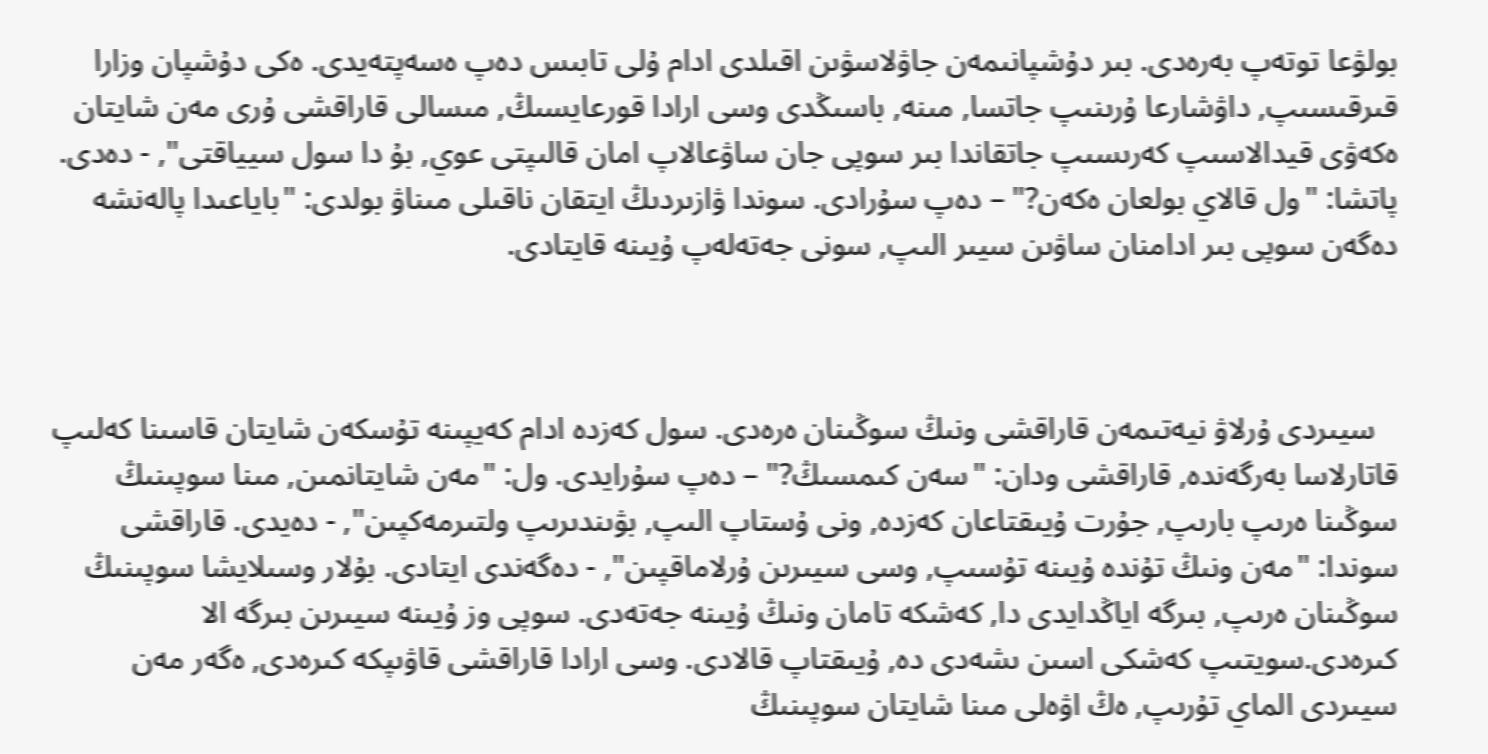بولۋعا توتەپ بەرەدى. بىر دۇشپانىمەن جاۋلاسۋىن اقىلدى ادام ۇلى تابىس دەپ ەسەپتەيدى. ەكى دۇشپان وزارا قىرقىسىپ, داۋشارعا ۇرىنىپ جاتسا, مىنە, باسىڭدى وسى ارادا قورعايسىڭ, مىسالى قاراقشى ۇرى مەن شايتان ەكەۋى قيدالاسىپ كەرىسىپ جاتقاندا بىر سوپى جان ساۋعالاپ امان قالىپتى عوي, بۇ دا سول سيياقتى", - دەدى. پاتشا: "ول قالاي بولعان ەكەن?" – دەپ سۇرادى. سوندا ۋازىردىڭ ايتقان ناقىلى مىناۋ بولدى: "باياعىدا پالەنشە دەگەن سوپى بىر ادامنان ساۋىن سيىر الىپ, سونى جەتەلەپ ۇيىنە قايتادى.



   سيىردى ۇرلاۋ نيەتىمەن قاراقشى ونىڭ سوڭىنان ەرەدى. سول كەزدە ادام كەيپىنە تۇسكەن شايتان قاسىنا كەلىپ قاتارلاسا بەرگەندە, قاراقشى ودان: "سەن كىمسىڭ?" – دەپ سۇرايدى. ول: "مەن شايتانمىن, مىنا سوپىنىڭ سوڭىنا ەرىپ بارىپ, جۇرت ۇيىقتاعان كەزدە, ونى ۇستاپ الىپ, بۋىندىرىپ ولتىرمەكپىن", - دەيدى. قاراقشى سوندا: "مەن ونىڭ تۇندە ۇيىنە تۇسىپ, وسى سيىرىن ۇرلاماقپىن", - دەگەندى ايتادى. بۇلار وسىلايشا سوپىنىڭ سوڭىنان ەرىپ, بىرگە اياڭدايدى دا, كەشكە تامان ونىڭ ۇيىنە جەتەدى. سوپى وز ۇيىنە سيىرىن بىرگە الا كىرەدى.سويتىپ كەشكى اسىن ىشەدى دە, ۇيىقتاپ قالادى. وسى ارادا قاراقشى قاۋىپكە كىرەدى, ەگەر مەن سيىردى الماي تۇرىپ, ەڭ اۋەلى مىنا شايتان سوپىنىڭ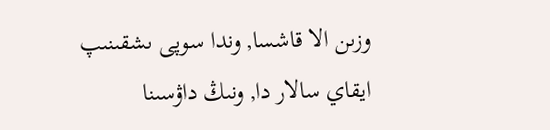وزىن الا قاشسا, وندا سوپى ىشقىنىپ ايقاي سالار دا, ونىڭ داۋسىنا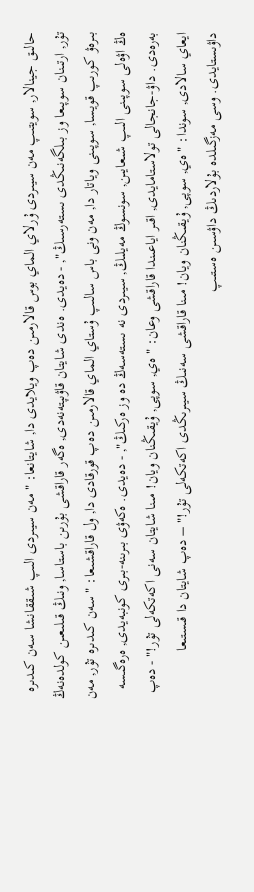حالىق جينالار, سويتىپ مەن سيىردى ۇرلاي الماي بوس قالارمىن دەپ ويلايدى دا, شايتانعا: "مەن سيىردى الىپ شىققانشا سەن كىدىرە تۇر, ارتىنان سوپىعا وز بىلگەنىڭدى ىستەرسىڭ", - دەيدى. ەندى شايتان قاۋىپتەنەدى, ەگەر قاراقشى بۇرىن باستاسا, ونىڭ قىلىعىن كولدەنەڭ بىرەۋ كورىپ قويسا, سوپىنى وياتار دا, مەن ونى باس سالىپ ۇستاي الماي قالارمىن دەپ قورقادى دا, ول قاراقشىعا: " سەن كىدىرە تۇر, مەن ەڭ اۋەلى سوپىنى الىپ شىعايىن, سونسوڭ مەيلىڭ, سيىردى نە ىستەسەڭ دە وز ەركىڭ", - دەيدى. ەكەۋى بىرىنە-بىرى كونبەيدى, ەرەگىسە بەرەدى. داۋ-جانجالى تولاستامايدى, اقىر اياعىندا قاراقشى وعان: " ەي, سوپى, ۇيقىڭنان ويان! مىنا شايتان سەنى اكەتكەلى تۇر!" - دەپ ايعاي سالادى, سوندا: "ەي, سوپى, ۇيقىڭنان ويان! مىنا قاراقشى سەنىڭ سيىرىڭدى اكەتكەلى تۇر!" – دەپ شايتان دا قىستىعا داۋىستايدى. وسى مەزگىلدە بۇلاردىڭ داۋسىن ەستىپ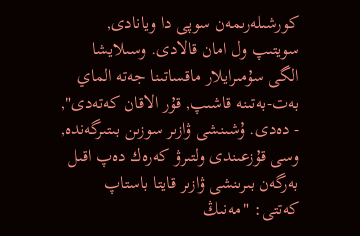كورشىلەرىمەن سوپى دا ويانادى, سويتىپ ول امان قالادى. وسىلايشا الگى سۇمىرايلار ماقساتىنا جەتە الماي بەت-بەتىنە قاشىپ, قۇر الاقان كەتەدى", - دەدى. ۇشىنشى ۋازىر سوزىن بىتىرگەندە, وسى قۇزعىندى ولتىرۋ كەرەك دەپ اقىل بەرگەن بىرىنشى ۋازىر قايتا باستاپ كەتتى: "مەنىڭ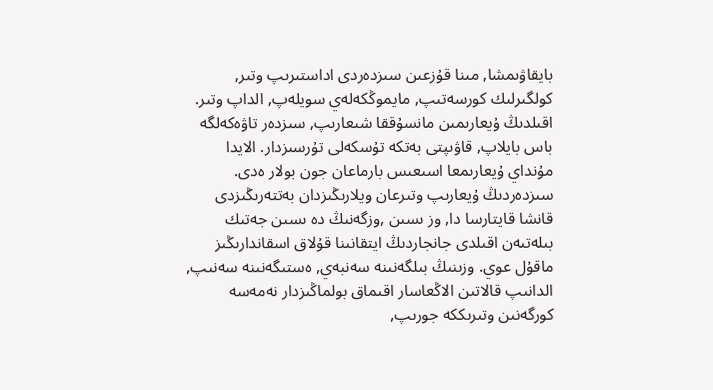بايقاۋىمشا, مىنا قۇزعىن سىزدەردى اداستىرىپ وتىر, كولگىرلىك كورسەتىپ, مايموڭكەلەي سويلەپ, الداپ وتىر. اقىلدىڭ ۇيعارىمىن مانسۇققا شىعارىپ, سىزدەر تاۋەكەلگە باس بايلاپ, قاۋىپتى بەتكە تۇسكەلى تۇرسىزدار. الايدا مۇنداي ۇيعارىمعا اسىعىس بارماعان جون بولار ەدى. سىزدەردىڭ ۇيعارىپ وتىرعان ويلارىڭىزدان بەتتەرىڭىزدى قانشا قايتارسا دا, وز ىسىن ,وزگەنىڭ دە ىسىن جەتىك بىلەتىەن اقىلدى جانجاردىڭ ايتقانىنا قۇلاق اسقاندارىڭىز ماقۇل عوي. وزىنىڭ بىلگەنىنە سەنبەي, ەستىگەنىنە سەنىپ, الدانىپ قالاتىن الاڭعاسار اقىماق بولماڭىزدار نەمەسە كورگەنىن وتىرىككە جورىپ,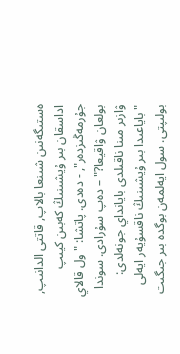ەستىگەنىن شىنعا بالاپ, قاتتى الدانىپ, اداسقان بىر ۇيشىنىڭ كەبىن كيىپ جۇرمەڭىزدەر", - دەدى. پاتشا: "ول قالاي بولعان ۋاقيعا?" – دەپ سۇرادى. سوندا ۋازىر مىنا ناقىلدى بايانداي جونەلدى: "باياعىدا بىر ۇيشىنىڭ ناقسۇيەر ايەلى بولىپتى. سول ايەلمەن بوگدە بىر جىگىت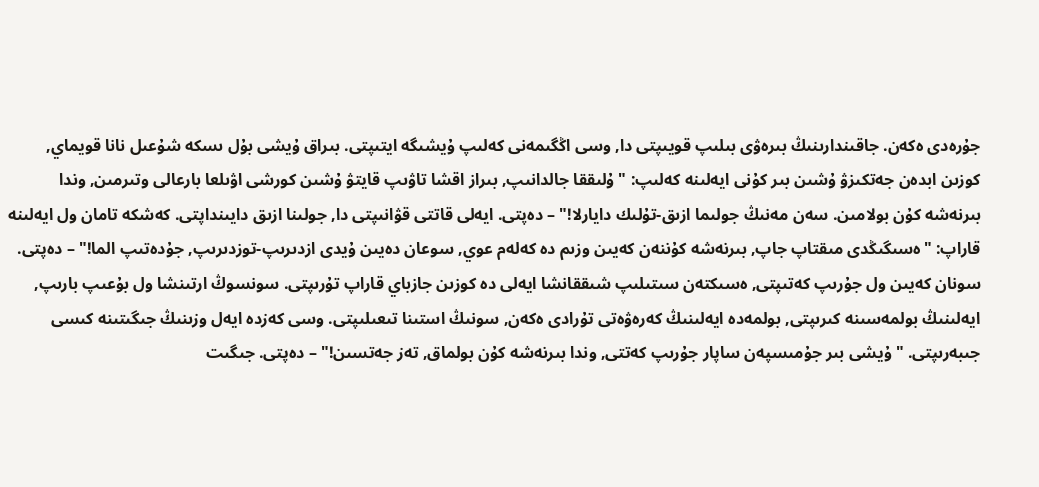جۇرەدى ەكەن. جاقىندارىنىڭ بىرەۋى بىلىپ قويىپتى دا, وسى اڭگىمەنى كەلىپ ۇيشىگە ايتىپتى. بىراق ۇيشى بۇل ىسكە شۇعىل نانا قويماي, كوزىن ابدەن جەتكىزۋ ۇشىن بىر كۇنى ايەلىنە كەلىپ: "ۇلىققا جالدانىپ, بىراز اقشا تاۋىپ قايتۋ ۇشىن كورشى اۋىلعا بارعالى وتىرمىن, وندا بىرنەشە كۇن بولامىن. سەن مەنىڭ جولىما ازىق-تۇلىك دايارلا!" – دەپتى. ايەلى قاتتى قۋانىپتى دا, جولىنا ازىق دايىنداپتى. كەشكە تامان ول ايەلىنە قاراپ: "ەسىگىڭدى مىقتاپ جاپ, بىرنەشە كۇننەن كەيىن وزىم دە كەلەم عوي, سوعان دەيىن ۇيدى ازدىرىپ-توزدىرىپ, جۇدەتىپ الما!" – دەپتى. سونان كەيىن ول جۇرىپ كەتىپتى, ەسىكتەن سىتىلىپ شىققانشا ايەلى دە كوزىن جازباي قاراپ تۇرىپتى. سونسوڭ ارتىنشا ول بۇعىپ بارىپ, ايەلىنىڭ بولمەسىنە كىرىپتى, بولمەدە ايەلىنىڭ كەرەۋەتى تۇرادى ەكەن, سونىڭ استىنا تىعىلىپتى. وسى كەزدە ايەل وزىنىڭ جىگىتىنە كىسى جىبەرىپتى. "ۇيشى بىر جۇمىسپەن ساپار جۇرىپ كەتتى, وندا بىرنەشە كۇن بولماق, تەز جەتسىن!" – دەپتى. جىگىت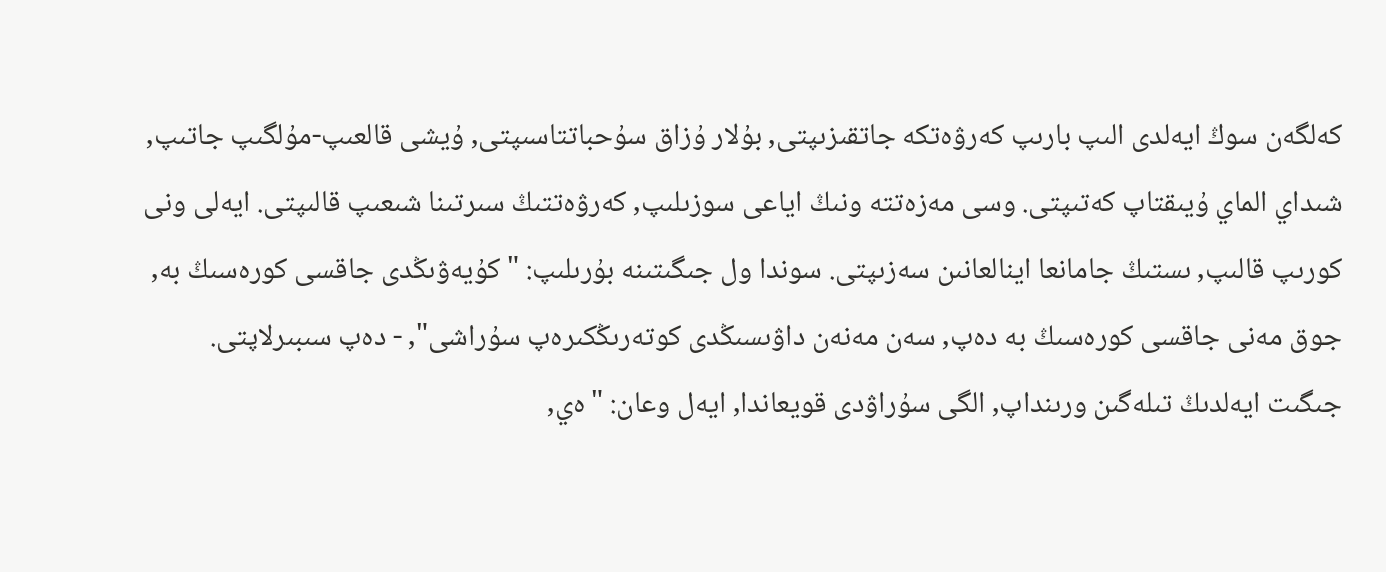كەلگەن سوڭ ايەلدى الىپ بارىپ كەرۋەتكە جاتقىزىپتى, بۇلار ۇزاق سۇحباتتاسىپتى, ۇيشى قالعىپ-مۇلگىپ جاتىپ, شىداي الماي ۇيىقتاپ كەتىپتى. وسى مەزەتتە ونىڭ اياعى سوزىلىپ, كەرۋەتتىڭ سىرتىنا شىعىپ قالىپتى. ايەلى ونى كورىپ قالىپ, ىستىڭ جامانعا اينالعانىن سەزىپتى. سوندا ول جىگىتىنە بۇرىلىپ: "كۇيەۋىڭدى جاقسى كورەسىڭ بە, جوق مەنى جاقسى كورەسىڭ بە دەپ, سەن مەنەن داۋىسىڭدى كوتەرىڭكىرەپ سۇراشى", - دەپ سىبىرلاپتى. جىگىت ايەلدىڭ تىلەگىن ورىنداپ, الگى سۇراۋدى قويعاندا, ايەل وعان: "ەي,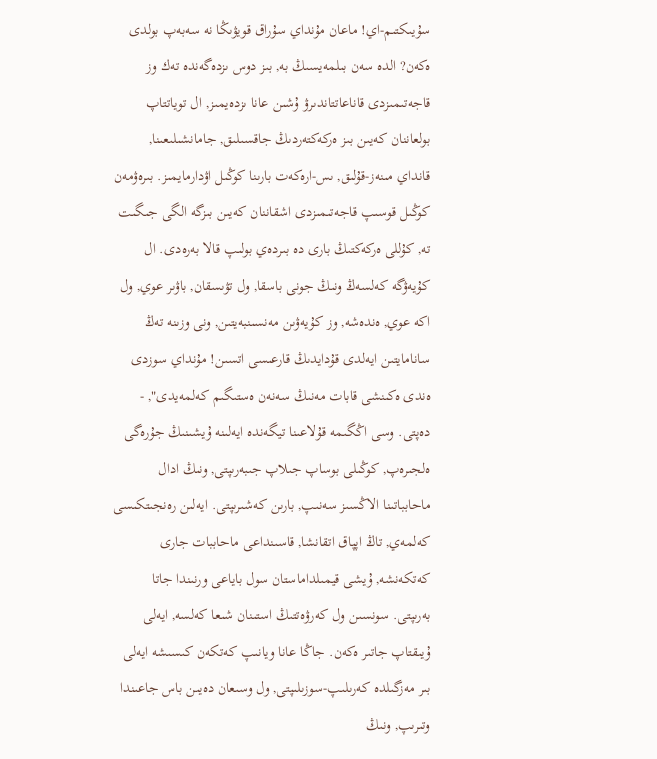سۇيىكتىم-اي! ماعان مۇنداي سۇراق قويۋىڭا نە سەبەپ بولدى ەكەن? الدە سەن بىلمەيسىڭ بە, بىز دوس ىزدەگەندە تەك وز قاجەتىمىزدى قاناعاتتاندىرۋ ۇشىن عانا ىزدەيمىز, ال توياتتاپ بولعاننان كەيىن بىز ەركەكتەردىڭ جاقسىلىق, جامانشىلىعىنا, قانداي مىنەز-قۇلىق, ىس-ارەكەت بارىنا كوڭىل اۋدارمايمىز. بىرەۋمەن كوڭىل قوسىپ قاجەتىمىزدى اشقاننان كەيىن بىزگە الگى جىگىت تە, كۇللى ەركەكتىڭ بارى دە بىردەي بولىپ قالا بەرەدى. ال كۇيەۋگە كەلسەڭ ونىڭ جونى باسقا, ول تۋىسقان, باۋىر عوي, ول اكە عوي, ەندەشە, وز كۇيەۋىن مەنسىنبەيتىن, ونى وزىنە تەڭ سانامايتىن ايەلدى قۇدايدىڭ قارعىسى اتسىن! مۇنداي سوزدى ەندى ەكىنشى قابات مەنىڭ سەنەن ەستىگىم كەلمەيدى", - دەپتى. وسى اڭگىمە قۇلاعىنا تيگەندە ايەلىنە ۇيشىنىڭ جۇرەگى ەلجىرەپ, كوڭىلى بوساپ جىلاپ جىبەرىپتى, ونىڭ ادال ماحابباتىنا الاڭسىز سەنىپ, بارىن كەشىرىپتى. ايەلىن رەنجىتكىسى كەلمەي, تاڭ اپپاق اتقانشا, قاسىنداعى ماحاببات جارى كەتكەنشە, ۇيشى قيمىلداماستان سول باياعى ورنىندا جاتا بەرىپتى. سونسىن ول كەرۋەتتىڭ استىنان شىعا كەلسە, ايەلى ۇيىقتاپ جاتىر ەكەن. جاڭا عانا ويانىپ كەتكەن كىسىشە ايەلى بىر مەزگىلدە كەرىلىپ-سوزىلىپتى, ول وسىعان دەيىن باس جاعىندا وتىرىپ, ونىڭ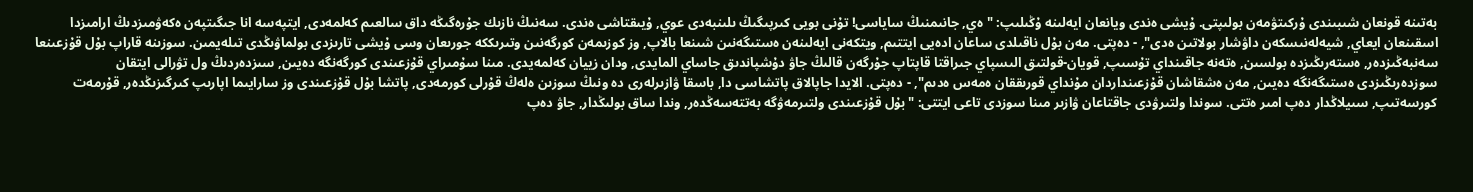بەتىنە قونعان شىبىندى ۇركىتۋمەن بولىپتى. ۇيشى ەندى ويانعان ايەلىنە ۇڭىلىپ: "ەي, جانىمنىڭ ساياسى! تۇنى بويى كىرپىگىڭ ىلىنبەدى عوي, ۇيىقتاشى ەندى. سەنىڭ نازىك جۇرەگىڭە داق سالعىم كەلمەدى, ايتپەسە انا جىگىتپەن ەكەۋمىزدىڭ ارامىزدا اسقىنعان ايعاي, شيەلەنىسكەن داۋشار بولاتىن ەدى", - دەپتى. مەن بۇل ناقىلدى ساعان ادەيى ايتتىم, ويتكەنى ايەلىنەن ەستىگەنىن شىنعا بالاپ, وز كوزىمەن كورگەنىن وتىرىككە جورىعان وسى ۇيشى تارىزدى بولماۋىڭدى تىلەيمىن. سوزىنە قاراپ بۇل قۇزعىنعا سەنبەڭىزدەر, ەستەرىڭىزدە بولسىن, ەتەنە جاقىنداي تۇسىپ, قويان-قولتىق الىسپاي جىراقتا قاپتاپ جۇرگەن قالىڭ جاۋ دۇشپاندىق جاساي المايدى, ودان زييان كەلمەيدى. مىنا سۇمىراي قۇزعىندى كورگەنگە دەيىن, سىزدەردىڭ ول تۋرالى ايتقان سوزدەرىڭىزدى ەستىگەنگە دەيىن, مەن ەشقاشان قۇزعىنداردان مۇنداي قورىققان ەمەس ەدىم", - دەپتى. الايدا جاپالاق پاتشاسى دا, باسقا ۋازىرلەرى دە ونىڭ سوزىن ەلەڭ قۇرلى كورمەدى, پاتشا بۇل قۇزعىندى وز سارايىما اپارىپ كىرگىزىڭدەر, قۇرمەت كورسەتىپ, سىيلاڭدار دەپ امىر ەتتى. سوندا ولتىرۋدى جاقتاعان ۋازىر مىنا سوزدى تاعى ايتتى: "بۇل قۇزعىندى ولتىرمەۋگە بەتتەسەڭدەر, وندا ساق بولىڭدار, جاۋ دەپ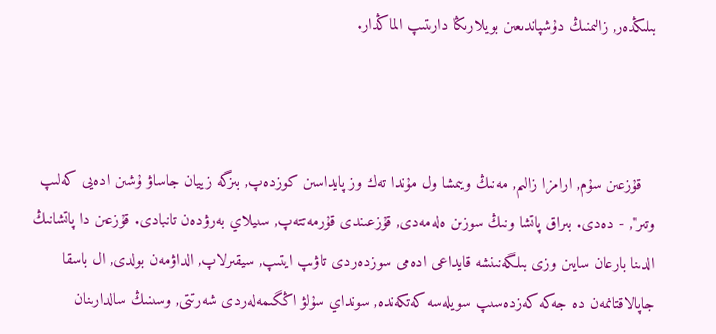بىلىڭدەر, زالىمنىڭ دۇشپاندىعىن بويلارىڭا دارىتىپ الماڭدار.



   قۇزعىن سۇم, ارامزا زالىم, مەنىڭ ويىمشا ول مۇندا تەك وز پايداسىن كوزدەپ, بىزگە زييان جاساۋ ۇشىن ادەيى كەلىپ وتىر", - دەدى. بىراق پاتشا ونىڭ سوزىن ەلەمەدى, قۇزعىندى قۇرمەتتەپ, سىيلاي بەرۋدەن تانبادى. قۇزعىن دا پاتشانىڭ الدىنا بارعان سايىن وزى بىلگەنىنشە قايداعى ادەمى سوزدەردى تاۋىپ ايتىپ, سيقىرلاپ, الداۋمەن بولدى, ال باسقا جاپالاقتانمەن دە جەكە كەزدەسىپ سويلەسە كەتكەندە, سونداي سۇلۋ اڭگىمەلەردى شەرتتى, وسىنىڭ سالدارىنان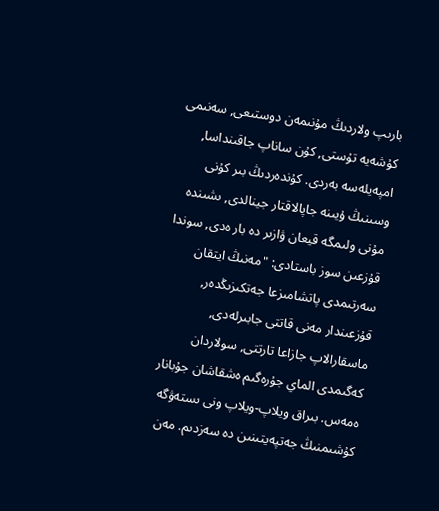بارىپ ولاردىڭ مۇنىمەن دوستىعى, سەنىمى كۇشەيە تۇستى, كۇن ساناپ جاقىنداسا, امپەيلەسە بەردى. كۇندەردىڭ بىر كۇنى وسىنىڭ ۇيىنە جاپالاقتار جينالدى, ىشىندە مۇنى ولىمگە قيعان ۋازىر دە بار ەدى, سوندا قۇزعىن سوز باستادى: "مەنىڭ ايتقان سەرتىمدى پاتشامىزعا جەتكىزىڭدەر, قۇزعىندار مەنى قاتتى جابىرلەدى, ماسقارالاپ جازاعا تارتتى, سولاردان كەگىمدى الماي جۇرەگىم ەشقاشان جۇبانار ەمەس. بىراق ويلاپ-ويلاپ ونى ىستەۋگە كۇشىمنىڭ جەتپەيتىنىن دە سەزدىم. مەن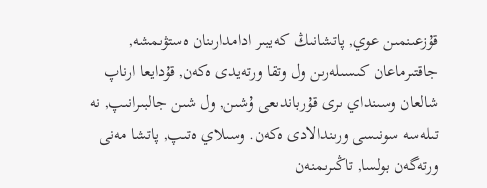قۇزعىنمىن عوي, پاتشانىڭ كەيبىر ادامدارىنان ەستۋىمشە, جاقتىرماعان كىسىلەرىن ول وتقا ورتەيدى ەكەن, قۇدايعا ارناپ شالعان وسىنداي ىرى قۇرباندىعى ۇشىن, ول شىن جالبىرانىپ, نە تىلەسە سونىسى ورىندالادى ەكەن. وسىلاي ەتىپ, پاتشا مەنى ورتەگەن بولسا, تاڭىرىمنەن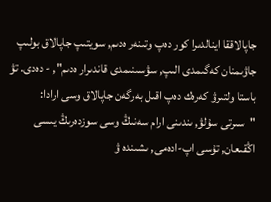جاپالاققا اينالدىرا كور دەپ وتىنەر ەدىم, سويتىپ جاپالاق بولىپ جاۋىمنان كەگىمدى الىپ, سۋسىنىمدى قاندىرار ەدىم", - دەدى. تۋ باستا ولتىرۋ كەرەك دەپ اقىل بەرگەن جاپالاق وسى ارادا: "سىرتى سۇلۋ, ىندىنى ارام سەنىڭ وسى سوزدەرىڭ يىسى اڭقىعان, تۇسى اپ-ادەمى, ىشىندە ۋ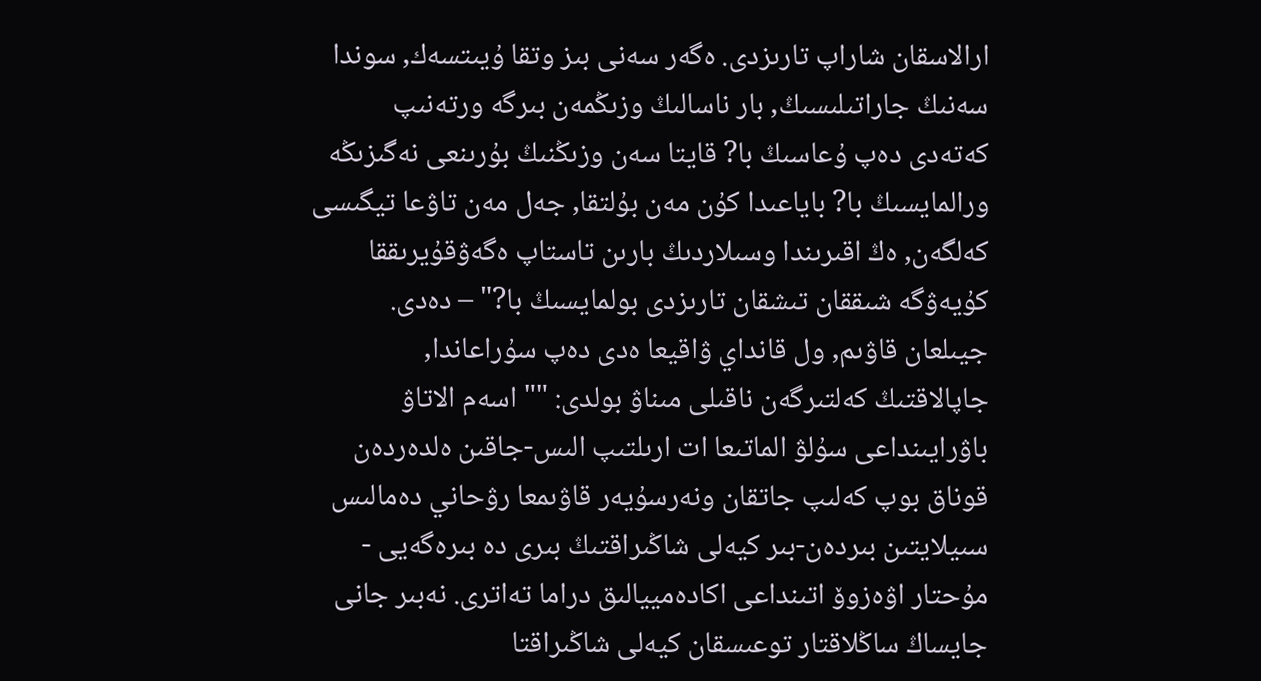ارالاسقان شاراپ تارىزدى. ەگەر سەنى بىز وتقا ۇيىتسەك, سوندا سەنىڭ جاراتىلىسىڭ, بار ناسالىڭ وزىڭمەن بىرگە ورتەنىپ كەتەدى دەپ ۇعاسىڭ با? قايتا سەن وزىڭنىڭ بۇرىنعى نەگىزىڭە ورالمايسىڭ با? باياعىدا كۇن مەن بۇلتقا, جەل مەن تاۋعا تيگىسى كەلگەن, ەڭ اقىرىندا وسىلاردىڭ بارىن تاستاپ ەگەۋقۇيرىققا كۇيەۋگە شىققان تىشقان تارىزدى بولمايسىڭ با?" – دەدى. جيىلعان قاۋىم, ول قانداي ۋاقيعا ەدى دەپ سۇراعاندا, جاپالاقتىڭ كەلتىرگەن ناقىلى مىناۋ بولدى: "" اسەم الاتاۋ باۋرايىنداعى سۇلۋ الماتىعا ات ارىلتىپ الىس-جاقىن ەلدەردەن قوناق بوپ كەلىپ جاتقان ونەرسۇيەر قاۋىمعا رۋحاني دەمالىس سىيلايتىن بىردەن-بىر كيەلى شاڭىراقتىڭ بىرى دە بىرەگەيى - مۇحتار اۋەزوۆ اتىنداعى اكادەمييالىق دراما تەاترى. نەبىر جانى جايساڭ ساڭلاقتار توعىسقان كيەلى شاڭىراقتا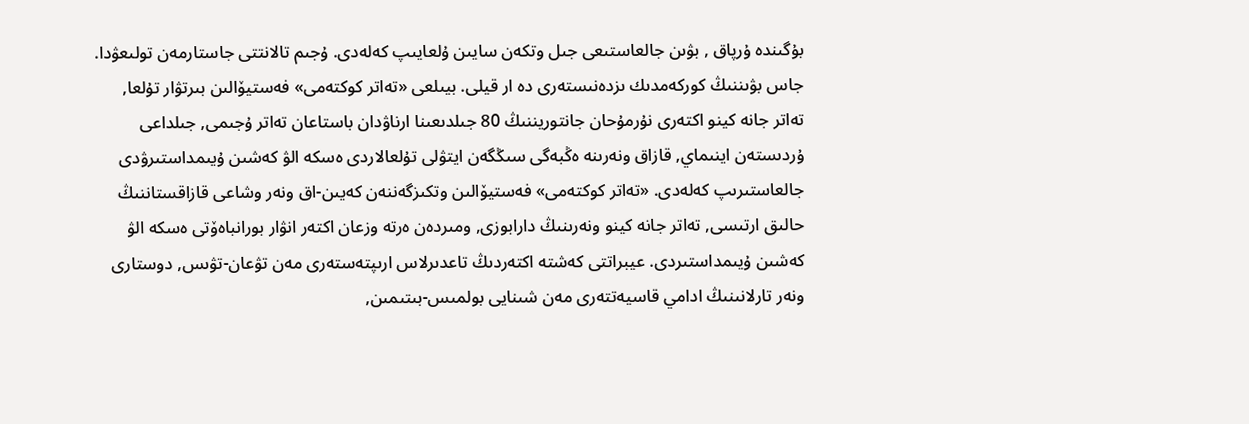بۇگىندە ۇرپاق , بۋىن جالعاستىعى جىل وتكەن سايىن ۇلعايىپ كەلەدى. ۇجىم تالانتتى جاستارمەن تولىعۋدا. جاس بۋىننىڭ كوركەمدىك ىزدەنىستەرى دە ار قيلى. بيىلعى «تەاتر كوكتەمى» فەستيۆالىن بىرتۋار تۇلعا, تەاتر جانە كينو اكتەرى نۇرمۇحان جانتوريننىڭ 80 جىلدىعىنا ارناۋدان باستاعان تەاتر ۇجىمى, جىلداعى ۇردىستەن اينىماي, قازاق ونەرىنە ەڭبەگى سىڭگەن ايتۋلى تۇلعالاردى ەسكە الۋ كەشىن ۇيىمداستىرۋدى جالعاستىرىپ كەلەدى. «تەاتر كوكتەمى» فەستيۆالىن وتكىزگەننەن كەيىن-اق ونەر وشاعى قازاقستاننىڭ حالىق ارتىسى, تەاتر جانە كينو ونەرىنىڭ دارابوزى, ومىردەن ەرتە وزعان اكتەر انۋار بورانباەۆتى ەسكە الۋ كەشىن ۇيىمداستىردى. عيبراتتى كەشتە اكتەردىڭ تاعدىرلاس ارىپتەستەرى مەن تۋعان-تۋىس, دوستارى ونەر تارلانىنىڭ ادامي قاسيەتتەرى مەن شىنايى بولمىس-بىتىمىن,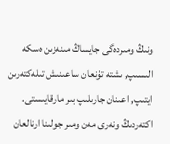ونىڭ ومىردەگى جايساڭ مىنەزىن ەسكە الىسىپ, ىشتە تۇنعان ساعىنىش تىلەكتەرىن ايتىپ, اعىنان جارىلىپ بىر مارقايىستى. اكتەردىڭ ونەرى مەن ومىر جولىنا ارنالعان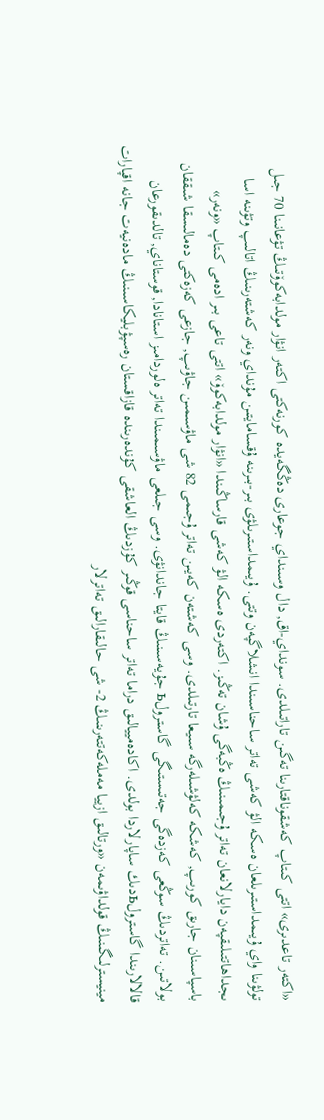«اكتەر تاعدىرى» اتتى كىتاپ كەشقوناقتارىنا تەگىن تاراتىلدى. سونداي-اق, دال وسىنداي جوعارى دەڭگەيدە كورنەكتى اكتەر انۋار مولدابەكوۆتىڭ تۋعانىنا 70 جىل تولۋىنا واي ۇيىمداستىرىلعان ەسكە الۋ كەشى تەاتر ساحناسىندا انشلاگپەن وتتى. ۇيىمداستىرىلۋى بىر-بىرىنە ۇقسامايتىن مۇنداي ونەر كەشتەرىنىڭ اتالىپ وتۋىنە اسا ىجداھاتتىلىقپەن دايارلانعان تەاتر ۇجىمىنىڭ ەڭبەگى ۇشان تەڭىز. اكتەردى ەسكە الۋ كەشى قارساڭىندا «انۋار مولدابەكوۆ» اتتى تاعى بىر ادەمى كىتاپ «ونەر» باسپاسىنان جارىق كورىپ, كەشكە كەلۋشىلەرگە سىيعا تارتىلدى. وسى كەشتەن كەيىن تەاتر ۇجىمى 82 شى ماۋسىمىن جاۋىپ, جازعى كەزەكتى دەمالىسقا شىققان بولاتىن. تەاتردىڭ سوڭعى كەزدەگى جەتىستىگى گاسترولь جۇيەسىنىڭ قايتا جاندانۋى. وسى جىلعى ماۋسىمىندا تەاتر ەلوردامىز استانادا, قوستاناي, تالدىقورعان قالالارىندا گاسترولьدىك ساپارلاردا بولدى. اكادەمييالىق دراما تەاتر ساحناسى قوڭىر كۇزدىڭ العاشقى كۇندەرىندە قازاقستان رەسپۋبليكاسىنىڭ مادەنيەت جانە اقپارات مينيسترلىگىنىڭ قولداۋىمەن «ورتالىق ازييا مەملەكەتتەرىنىڭ 2- شى حالىقارالىق تەاترلار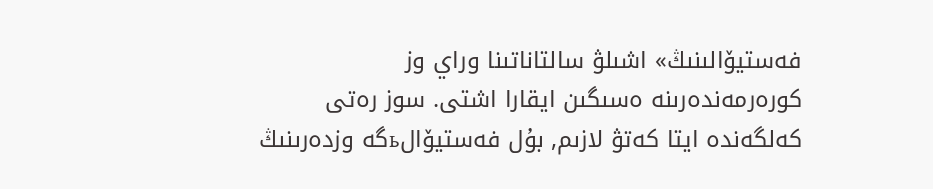فەستيۆالىنىڭ» اشىلۋ سالتاناتىنا وراي وز كورەرمەندەرىنە ەسىگىن ايقارا اشتى. سوز رەتى كەلگەندە ايتا كەتۋ لازىم, بۇل فەستيۆالьگە وزدەرىنىڭ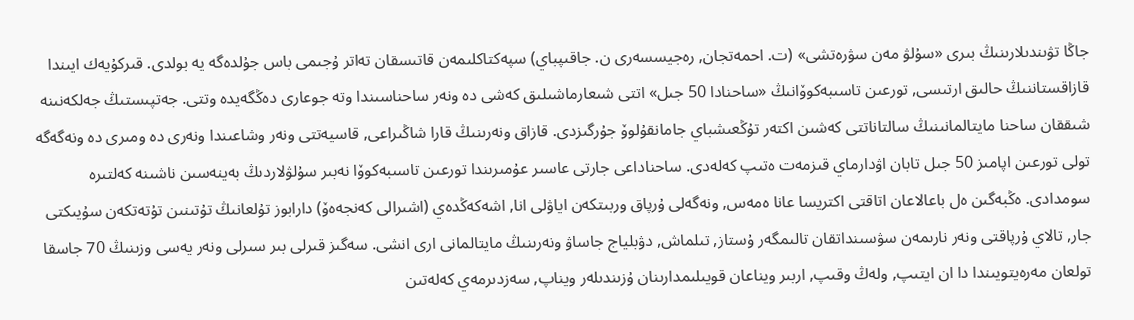جاڭا تۋىندىلارىنىڭ بىرى «سۇلۋ مەن سۋرەتشى» (ت. احمەتجان, رەجيسسەرى ن. جاقىپباي) سپەكتاكلىمەن قاتىسقان تەاتر ۇجىمى باس جۇلدەگە يە بولدى. قىركۇيەك ايىندا قازاقستاننىڭ حالىق ارتىسى, تورعىن تاسىبەكوۆانىڭ «ساحنادا 50 جىل» اتتى شىعارماشىلىق كەشى دە ونەر ساحناسىندا وتە جوعارى دەڭگەيدە وتتى. جەتپىستىڭ جەلكەنىنە شىققان ساحنا مايتالمانىنىڭ سالتاناتتى كەشىن اكتەر تۇڭعىشباي جامانقۇلوۆ جۇرگىزدى. قازاق ونەرىنىڭ قارا شاڭىراعى, قاسيەتتى ونەر وشاعىندا ونەرى دە ومىرى دە ونەگەگە تولى تورعىن اپامىز 50 جىل تابان اۋدارماي قىزمەت ەتىپ كەلەدى. ساحناداعى جارتى عاسىر عۇمىرىندا تورعىن تاسىبەكوۆا نەبىر سۇلۋلاردىڭ بەينەسىن ناشىنە كەلتىرە سومدادى. ەڭبەگىن ەل باعالاعان اتاقتى اكتريسا عانا ەمەس, ونەگەلى ۇرپاق وربىتكەن اياۋلى انا, اشەكەڭدەي (اشىرالى كەنجەەۆ) دارابوز تۇلعانىڭ تۇتىنىن تۇتەتكەن سۇيىكتى جار, تالاي ۇرپاقتى ونەر نارىمەن سۋسىنداتقان تالىمگەر ۇستاز, تىلماش, دۋبلياج جاساۋ ونەرىنىڭ مايتالمانى ارى انشى. سەگىز قىرلى بىر سىرلى ونەر يەسى وزىنىڭ 70 جاسقا تولعان مەرەيتويىندا دا ان ايتىپ, ولەڭ وقىپ, اربىر ويناعان قويىلىمدارىنان ۇزىندىلەر ويناپ, سەزدىرمەي كەلەتىن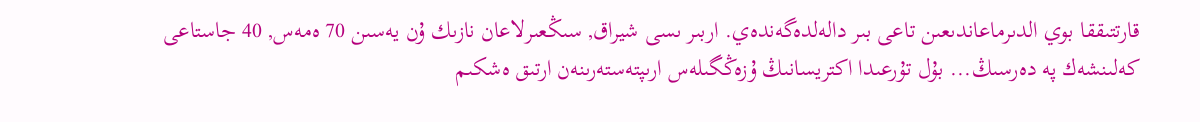قارتتىققا بوي الدىرماعاندىعىن تاعى بىر دالەلدەگەندەي. اربىر ىسى شيراق, سىڭعىرلاعان نازىك ۇن يەسىن 70 ەمەس, 40 جاستاعى كەلىنشەك پە دەرسىڭ... بۇل تۇرعىدا اكتريسانىڭ ۇزەڭگىلەس ارىپتەستەرىنەن ارتىق ەشكىم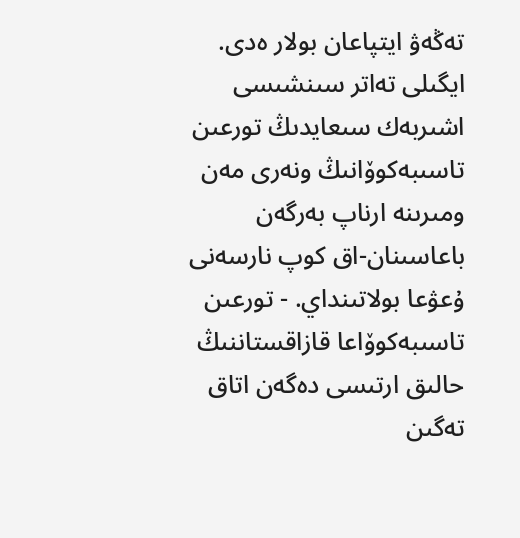تەڭەۋ ايتپاعان بولار ەدى. ايگىلى تەاتر سىنشىسى اشىربەك سىعايدىڭ تورعىن تاسىبەكوۆانىڭ ونەرى مەن ومىرىنە ارناپ بەرگەن باعاسىنان-اق كوپ نارسەنى ۇعۋعا بولاتىنداي. - تورعىن تاسىبەكوۆاعا قازاقستاننىڭ حالىق ارتىسى دەگەن اتاق تەگىن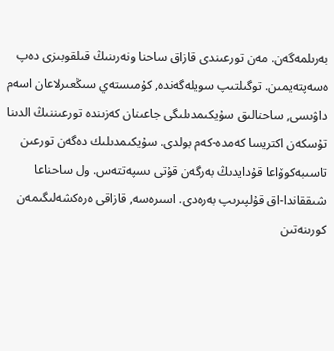بەرىلمەگەن. مەن تورعىندى قازاق ساحنا ونەرىنىڭ قىلقوبىزى دەپ ەسەپتەيمىن. توگىلتىپ سويلەگەندە, كۇمىستەي سىڭعىرلاعان اسەم داۋىسى, ساحنالىق سۇيكىمدىلىگى جاعىنان كەزىندە تورعىننىڭ الدىنا تۇسكەن اكتريسا كەمدە-كەم بولدى. سۇيكىمدىلىك دەگەن تورعىن تاسىبەكوۆاعا قۇدايدىڭ بەرگەن قۇتى ىسپەتتەس. ول ساحناعا شىققاندا-اق قۇلپىرىپ بەرەدى. اسىرەسە, قازاقى ەرەكشەلىگىمەن كورىنەتىن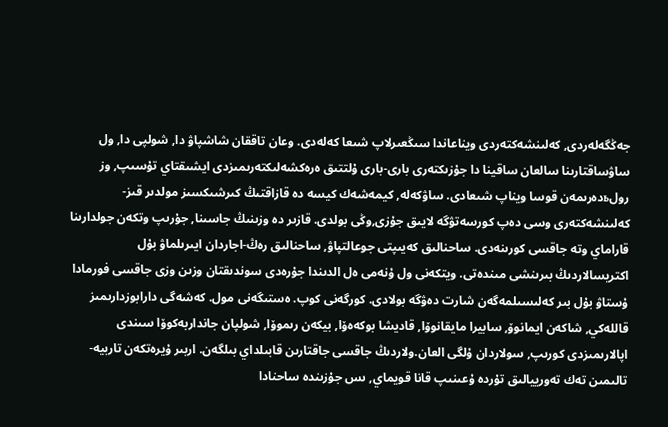جەڭگەلەردى, كەلىنشەكتەردى ويناعاندا سىڭعىرلاپ شىعا كەلەدى. وعان تاققان شاشپاۋ دا, شولپى دا, ول ساۋساقتارىنا سالعان ساقينا دا جۇزىكتەرى بارى-بارى ۇلتتىق ەرەكشەلىكتەرىمىزدى ايشىقتاي تۇسىپ, وز رولьدەرىمەن قوسا ويناپ شىعادى. ساۋكەلە, كيمەشەك كيسە دە قازاقتىڭ كىرشىكسىز مولدىر قىز-كەلىنشەكتەرى وسى دەپ كورسەتۋگە لايىق جۇزى,وڭى بولدى. قازىر دە وزىنىڭ جاسىنا, جۇرىپ وتكەن جولدارىنا قاراماي وتە جاقسى كورىنەدى. ساحنالىق كەيىپتى جوعالتپاۋ, ساحنالىق رەڭ-اجاردان ايىرىلماۋ بۇل اكتريسالاردىڭ بىرىنشى مىندەتى. ويتكەنى ول ۇنەمى ەل الدىندا جۇرەدى سوندىقتان وزىن وزى جاقسى فورمادا ۇستاۋ بۇل بىر كەلىسىلمەگەن شارت دەۋگە بولادى. كورگەنى كوپ. ەستىگەنى مول. كەشەگى دارابوزدارىمىز قاللەكي, شاكەن ايمانوۆ, سابيرا مايقانوۆا, قاديشا بوكەەۆا, بيكەن رىموۆا, شولپان جانداربەكوۆا سىندى اپالارىمىزدى كورىپ, سولاردان ۇلگى العان.ولاردىڭ جاقسى جاقتارىن قابىلداي بىلگەن. اربىر ۇيرەتكەن تاربيە-تالىمىن تەك تەورييالىق تۇردە ۇعىنىپ قانا قويماي, ىس جۇزىندە ساحنادا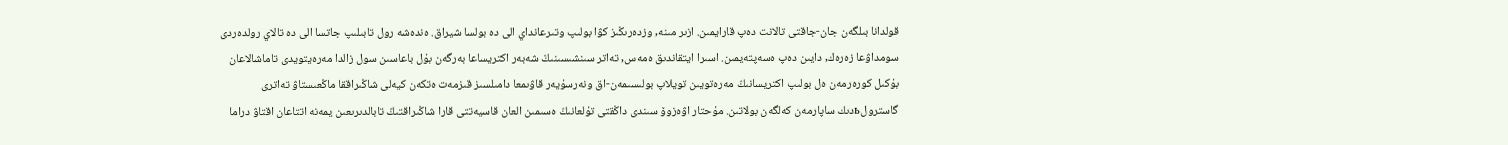قولدانا بىلگەن جان-جاقتى تالانت دەپ قارايمىن. ازىر مىنە, وزدەرىڭىز كۋا بولىپ وتىرعانداي الى دە بولسا شيراق. ەندەشە رول تابىلىپ جاتسا الى دە تالاي رولدەردى سومداۋعا زەرەك, دايىن دەپ ەسەپتەيمىن. اسىرا ايتقاندىق ەمەس, تەاتر سىنشىسىنىڭ شەبەر اكتريساعا بەرگەن بۇل باعاسىن سول زالدا مەرەيتويدى تاماشالاعان بۇكىل كورەرمەن ەل بولىپ اكتريسانىڭ مەرەتويىن تويلاپ بولىسىمەن-اق ونەرسۇيەر قاۋىمعا دامىلسىز قىزمەت ەتكەن كيەلى شاڭىراققا ماڭعىستاۋ تەاترى گاسترولьدىك ساپارمەن كەلگەن بولاتىن. مۇحتار اۋەزوۆ سىندى داڭقتى تۇلعانىڭ ەسىمىن العان قاسيەتتى قارا شاڭىراقتىڭ تابالدىرىعىن يمەنە اتتاعان اقتاۋ دراما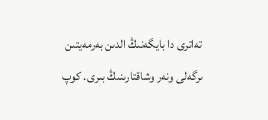تەاترى دا بايگەنىڭ الدىن بەرمەيتىن ىرگەلى ونەر وشاقتارىنىڭ بىرى. كوپ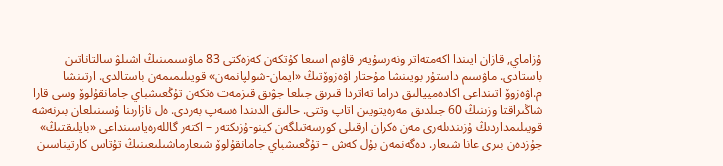ۇزاماي, قازان ايىندا اكەمتەاتر ونەرسۇيەر قاۋىم اسىعا كۇتكەن كەزەكتى 83 ماۋسىمىنىڭ اشىلۋ سالتاناتىن باستادى. ماۋسىم داستۇر بويىنشا مۇحتار اۋەزوۆتىڭ «ايمان-شولپانمەن» قويىلىمىمەن باستالدى. ارتىنشا م.اۋەزوۆ اتىنداعى اكادەمييالىق دراما تەاتردا قىرىق جىلعا جۋىق قىزمەت ەتكەن تۇڭعىشباي جامانقۇلوۆ وسى قارا شاڭىراقتا وزىنىڭ 60 جىلدىق مەرەيتويىن اتاپ وتتى. حالىق الدىندا ەسەپ بەردى. ەل نازارىنا ۇسىنىلعان بىرنەشە قويىلىمداردىڭ ۇزىندىلەرى مەن ەكران ارقىلى كورسەتىلگەن كينو-ۇزىكتەر – اكتەر گاللەرەياسىنداعى «بايلىقتىڭ» جۇزدەن بىرى عانا شىعار. دەگەنمەن بۇل كەش – تۇڭعىشباي جامانقۇلوۆ شىعارماشىلىعىنىڭ تۇتاس كارتيناسىن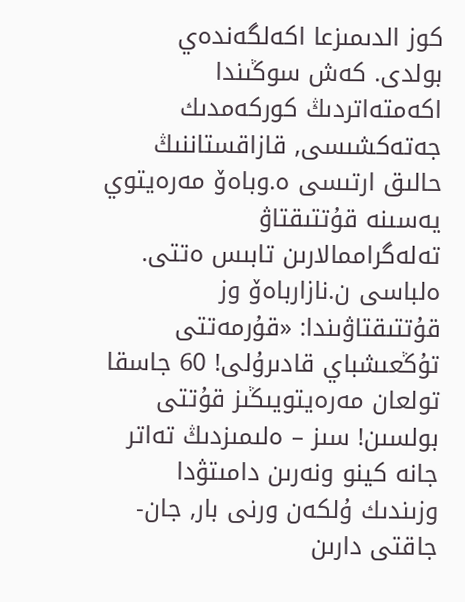كوز الدىمىزعا اكەلگەندەي بولدى. كەش سوڭىندا اكەمتەاتردىڭ كوركەمدىك جەتەكشىسى, قازاقستاننىڭ حالىق ارتىسى ە.وباەۆ مەرەيتوي يەسىنە قۇتتىقتاۋ تەلەگراممالارىن تابىس ەتتى. ەلباسى ن.نازارباەۆ وز قۇتتىقتاۋىندا: «قۇرمەتتى تۇڭعىشباي قادىرۇلى! 60 جاسقا تولعان مەرەيتويىڭىز قۇتتى بولسىن! سىز – ەلىمىزدىڭ تەاتر جانە كينو ونەرىن دامىتۋدا وزىندىك ۇلكەن ورنى بار, جان-جاقتى دارىن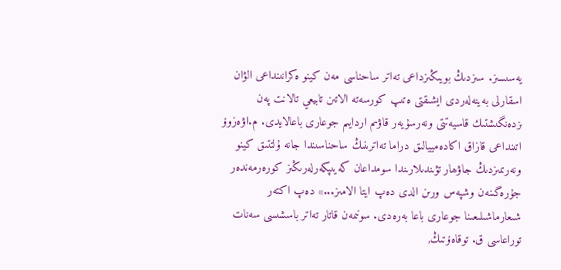يەسىسىز. سىزدىڭ بويىڭىزداعى تەاتر ساحناسى مەن كينو ەكرانىنداعى الۋان اسقارلى بەينەلەردى ايشىقتى ەتىپ كورسەتە الاتىن تابيعي تالانت پەن ىزدەنگىشتىك قاسيەتتى ونەرسۇيەر قاۋىم اردايىم جوعارى باعالايدى. م.اۋەزوۆ اتىنداعى قازاق اكادەمييالىق دراما تەاترىنىڭ ساحناسىندا جانە ۇلتتىق كينو ونەرىمىزدىڭ جاۋھار تۋىندىلارىندا سومداعان كەيىپكەرلەرىڭىز كورەرمەندەر جۇرەگىنەن وشپەس ورىن الدى دەپ ايتا الامىز...» دەپ اكتەر شىعارماشىلىعىنا جوعارى باعا بەرەدى. سونىمەن قاتار تەاتر باسشىسى سەنات توراعاسى ق. توقاەۆتىڭ,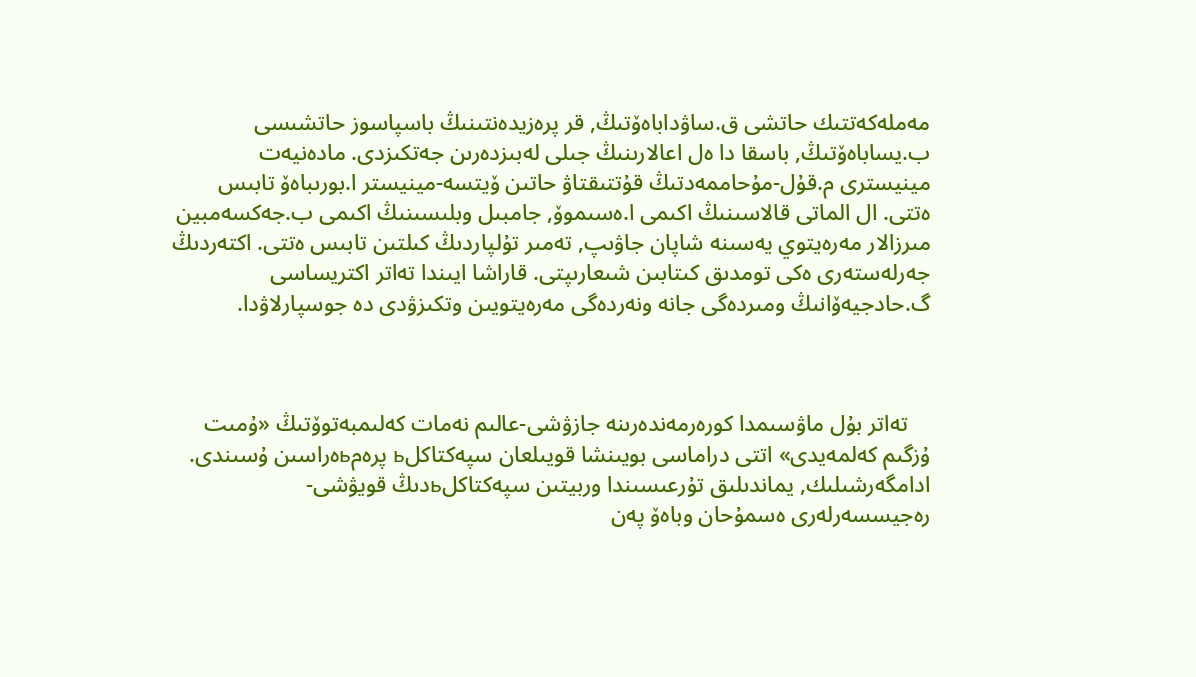مەملەكەتتىك حاتشى ق.ساۋداباەۆتىڭ, قر پرەزيدەنتىنىڭ باسپاسوز حاتشىسى ب.يساباەۆتىڭ, باسقا دا ەل اعالارىنىڭ جىلى لەبىزدەرىن جەتكىزدى. مادەنيەت مينيسترى م.قۇل-مۇحاممەدتىڭ قۇتتىقتاۋ حاتىن ۆيتسە-مينيستر ا.بورىباەۆ تابىس ەتتى. ال الماتى قالاسىنىڭ اكىمى ا.ەسىموۆ, جامبىل وبلىسىنىڭ اكىمى ب.جەكسەمبين مىرزالار مەرەيتوي يەسىنە شاپان جاۋىپ, تەمىر تۇلپاردىڭ كىلتىن تابىس ەتتى. اكتەردىڭ جەرلەستەرى ەكى تومدىق كىتابىن شىعارىپتى. قاراشا ايىندا تەاتر اكتريساسى گ.حادجيەۆانىڭ ومىردەگى جانە ونەردەگى مەرەيتويىن وتكىزۋدى دە جوسپارلاۋدا.



    تەاتر بۇل ماۋسىمدا كورەرمەندەرىنە جازۋشى-عالىم نەمات كەلىمبەتوۆتىڭ «ۇمىت ۇزگىم كەلمەيدى» اتتى دراماسى بويىنشا قويىلعان سپەكتاكلь پرەمьەراسىن ۇسىندى. ادامگەرشىلىك, يماندىلىق تۇرعىسىندا وربيتىن سپەكتاكلьدىڭ قويۋشى-رەجيسسەرلەرى ەسمۇحان وباەۆ پەن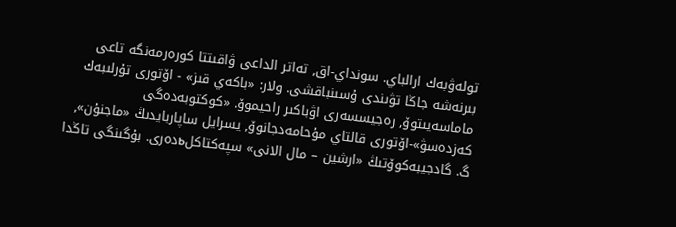تولەۋبەك ارالباي. سونداي-اق, تەاتر الداعى ۋاقىتتا كورەرمەنگە تاعى بىرنەشە جاڭا تۋىندى ۇسىنباقشى. ولار: «باكەي قىز» - اۆتورى تۇرلىبەك ماماسەيىتوۆ, رەجيسسەرى اۋباكىر راحيموۆ. «كوكتوبەدەگى كەزدەسۋ»-اۆتورى قالتاي مۇحامەدجانوۆ, يسرايل ساپاربايدىڭ «ماجنۇن», گ. گادجيبەكوۆتىڭ «ارشين – مال الانى» سپەكتاكلьدەرى. بۇگىنگى تاڭدا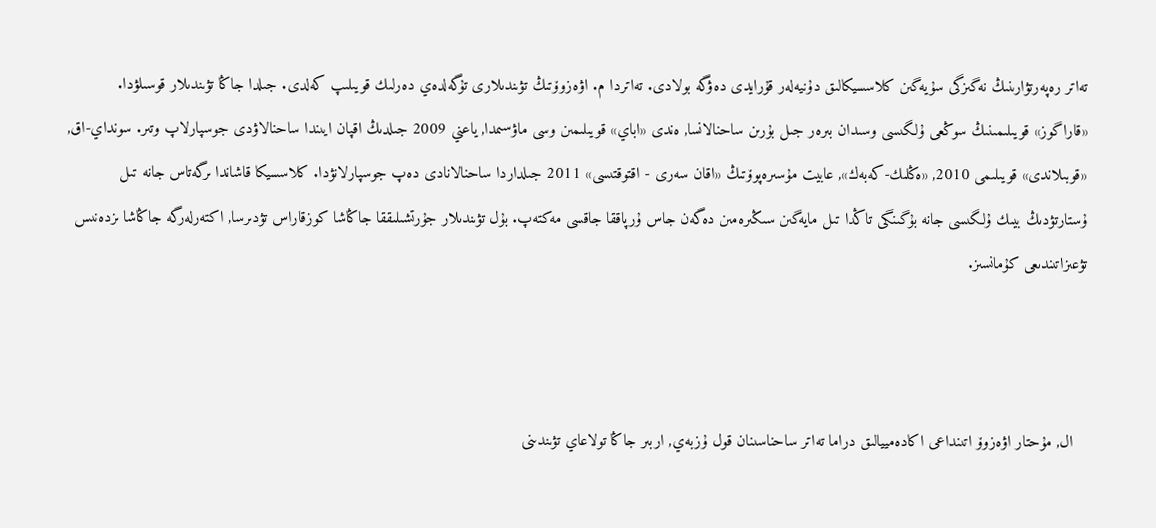تەاتر رەپەرتۋارىنىڭ نەگىزگى سۇيەگىن كلاسسيكالىق دۇنيەلەر قۇرايدى دەۋگە بولادى. تەاتردا م. اۋەزوۆتىڭ تۋىندىلارى تۇگەلدەي دەرلىك قويىلىپ كەلدى. جىلدا جاڭا تۋىندىلار قوسىلۋدا. «قاراگوز» قويىلىمىنىڭ سوڭعى ۇلگىسى وسىدان بىرەر جىل بۇرىن ساحنالانسا, ەندى «اباي» قويىلىمىن وسى ماۋسىمدا, ياعني 2009 جىلدىڭ اقپان ايىندا ساحنالاۋدى جوسپارلاپ وتىر. سونداي-اق, «قوبىلاندى» قويىلىمى 2010, «ەڭلىك-كەبەك», عابيت مۇسىرەپوۆتىڭ «اقان سەرى - اقتوقتىسى» 2011 جىلداردا ساحنالانادى دەپ جوسپارلانۋدا. كلاسسيكا قاشاندا ىرگەتاس جانە تىل ۇستارتۋدىڭ بيىك ۇلگىسى جانە بۇگىنگى تاڭدا تىل مايەگىن سىڭىرەمىن دەگەن جاس ۇرپاققا جاقسى مەكتەپ. بۇل تۋىندىلار جۇرتشىلىققا جاڭاشا كوزقاراس تۋدىرسا, اكتەرلەرگە جاڭاشا ىزدەنىس تۋعىزاتىندىعى كۇمانسىز.



   ال, مۇحتار اۋەزوۆ اتىنداعى اكادەمييالىق دراما تەاتر ساحناسىنان قول ۇزبەي, اربىر جاڭا تولاعاي تۋىندىنى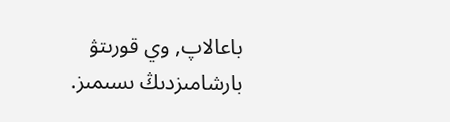باعالاپ, وي قورىتۋ بارشامىزدىڭ ىسىمىز.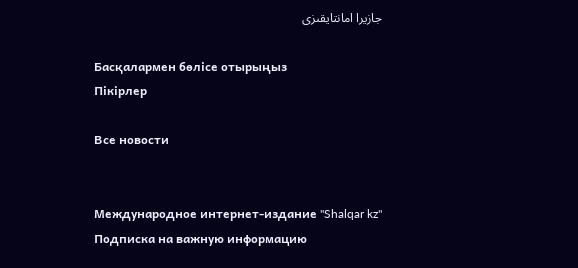جازيرا امانتايقىزى

Басқалармен бөлісе отырыңыз
Пікірлер

Все новости


Международное интернет-издание "Shalqar kz"
Подписка на важную информацию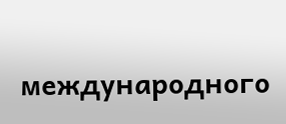международного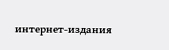интернет-издания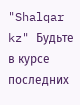"Shalqar kz" Будьте в курсе последних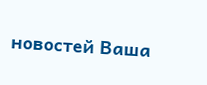новостей Ваша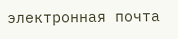электронная почта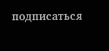подписаться